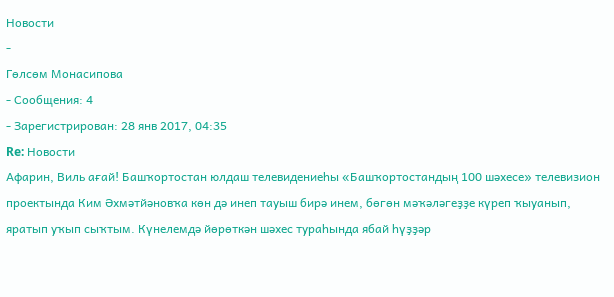Новости
-
Гөлсөм Монасипова
- Сообщения: 4
- Зарегистрирован: 28 янв 2017, 04:35
Re: Новости
Афарин, Виль ағай! Башҡортостан юлдаш телевидениеһы «Башҡортостандың 100 шәхесе» телевизион проектында Ким Әхмәтйәновҡа көн дә инеп тауыш бирә инем, бөгөн мәҡәләгеҙҙе күреп ҡыуанып, яратып уҡып сыҡтым. Күнелемдә йөрөткән шәхес тураһында ябай һүҙҙәр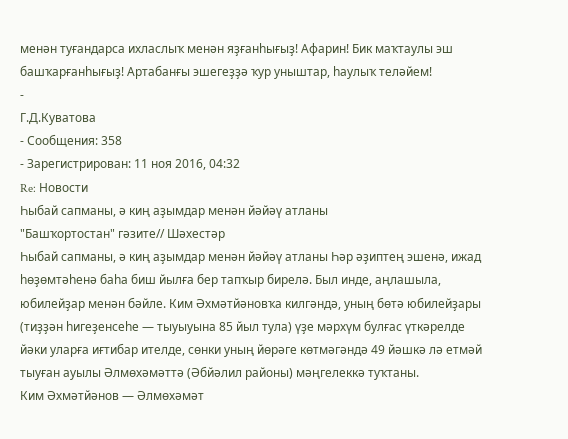менән туғандарса ихласлыҡ менән яҙғанһығыҙ! Афарин! Бик маҡтаулы эш башҡарғанһығыҙ! Артабанғы эшегеҙҙә ҡур уныштар, һаулыҡ теләйем!
-
Г.Д.Куватова
- Сообщения: 358
- Зарегистрирован: 11 ноя 2016, 04:32
Re: Новости
Һыбай сапманы, ә киң аҙымдар менән йәйәү атланы
"Башҡортостан" гәзите// Шәхестәр
Һыбай сапманы, ә киң аҙымдар менән йәйәү атланы Һәр әҙиптең эшенә, ижад һөҙөмтәһенә баһа биш йылға бер тапҡыр бирелә. Был инде, аңлашыла, юбилейҙар менән бәйле. Ким Әхмәтйәновҡа килгәндә, уның бөтә юбилейҙары (тиҙҙән һигеҙенсеһе — тыуыуына 85 йыл тула) үҙе мәрхүм булғас үткәрелде йәки уларға иғтибар ителде, сөнки уның йөрәге көтмәгәндә 49 йәшкә лә етмәй тыуған ауылы Әлмөхәмәттә (Әбйәлил районы) мәңгелеккә туҡтаны.
Ким Әхмәтйәнов — Әлмөхәмәт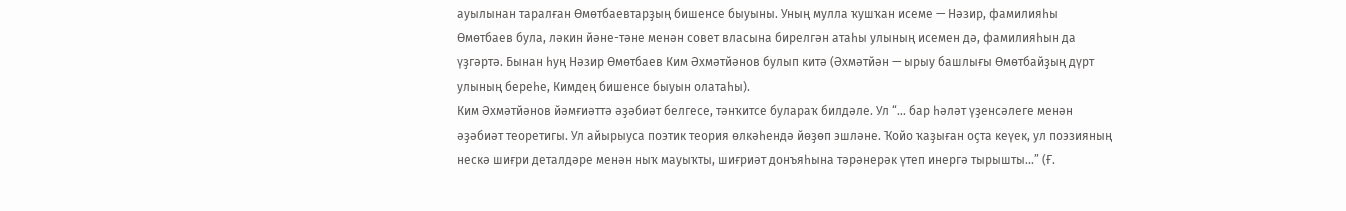ауылынан таралған Өмөтбаевтарҙың бишенсе быуыны. Уның мулла ҡушҡан исеме — Нәзир, фамилияһы Өмөтбаев була, ләкин йәне-тәне менән совет власына бирелгән атаһы улының исемен дә, фамилияһын да үҙгәртә. Бынан һуң Нәзир Өмөтбаев Ким Әхмәтйәнов булып китә (Әхмәтйән — ырыу башлығы Өмөтбайҙың дүрт улының береһе, Кимдең бишенсе быуын олатаһы).
Ким Әхмәтйәнов йәмғиәттә әҙәбиәт белгесе, тәнҡитсе булараҡ билдәле. Ул “... бар һәләт үҙенсәлеге менән әҙәбиәт теоретигы. Ул айырыуса поэтик теория өлкәһендә йөҙөп эшләне. Ҡойо ҡаҙыған оҫта кеүек, ул поэзияның нескә шиғри деталдәре менән ныҡ мауыҡты, шиғриәт донъяһына тәрәнерәк үтеп инергә тырышты...” (Ғ.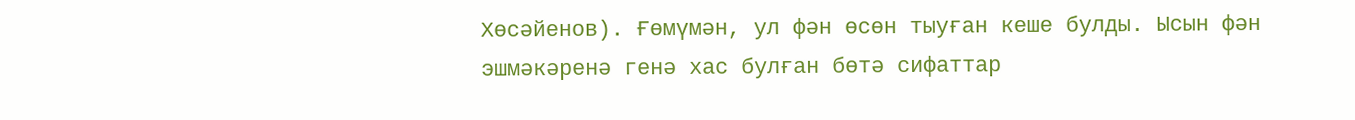Хөсәйенов). Ғөмүмән, ул фән өсөн тыуған кеше булды. Ысын фән эшмәкәренә генә хас булған бөтә сифаттар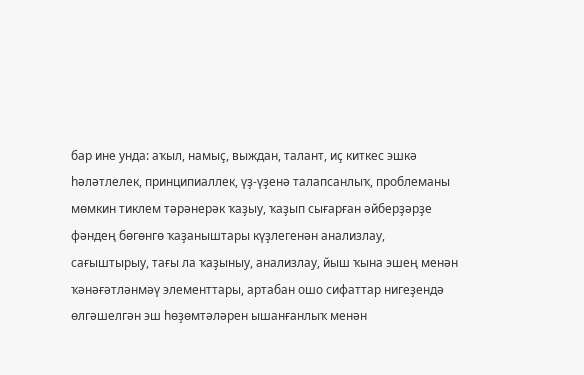бар ине унда: аҡыл, намыҫ, выждан, талант, иҫ киткес эшкә һәләтлелек, принципиаллек, үҙ-үҙенә талапсанлыҡ, проблеманы мөмкин тиклем тәрәнерәк ҡаҙыу, ҡаҙып сығарған әйберҙәрҙе фәндең бөгөнгө ҡаҙаныштары күҙлегенән анализлау, сағыштырыу, тағы ла ҡаҙыныу, анализлау, йыш ҡына эшең менән ҡәнәғәтләнмәү элементтары, артабан ошо сифаттар нигеҙендә өлгәшелгән эш һөҙөмтәләрен ышанғанлыҡ менән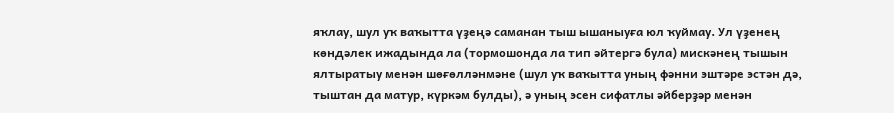яҡлау, шул уҡ ваҡытта үҙеңә саманан тыш ышаныуға юл ҡуймау. Ул үҙенең көндәлек ижадында ла (тормошонда ла тип әйтергә була) мискәнең тышын ялтыратыу менән шөғөлләнмәне (шул уҡ ваҡытта уның фәнни эштәре эстән дә, тыштан да матур, күркәм булды), ә уның эсен сифатлы әйберҙәр менән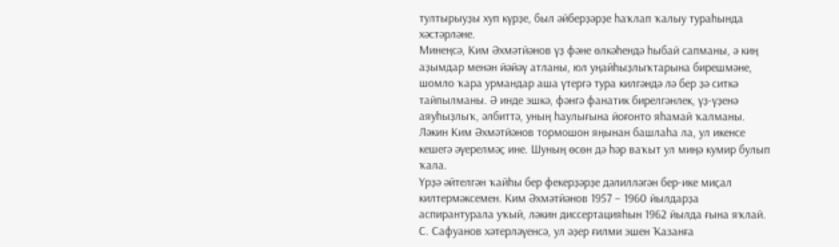тултырыуҙы хуп күрҙе, был әйберҙәрҙе һаҡлап ҡалыу тураһында хәстәрләне.
Минеңсә, Ким Әхмәтйәнов үҙ фәне өлкәһендә һыбай сапманы, ә киң аҙымдар менән йәйәү атланы, юл уңайһыҙлыҡтарына бирешмәне, шомло ҡара урмандар аша үтергә тура килгәндә лә бер ҙә ситкә тайпылманы. Ә инде эшкә, фәнгә фанатик бирелгәнлек, үҙ-үҙенә аяуһыҙлыҡ, әлбиттә, уның һаулығына йоғонто яһамай ҡалманы. Ләкин Ким Әхмәтйәнов тормошон яңынан башлаһа ла, ул икенсе кешегә әүерелмәҫ ине. Шуның өсөн дә һәр ваҡыт ул миңә кумир булып ҡала.
Үрҙә әйтелгән ҡайһы бер фекерҙәрҙе дәлилләгән бер-ике миҫал килтермәксемен. Ким Әхмәтйәнов 1957 – 1960 йылдарҙа аспирантурала уҡый, ләкин диссертацияһын 1962 йылда ғына яҡлай. С. Сафуанов хәтерләүенсә, ул әҙер ғилми эшен Ҡазанға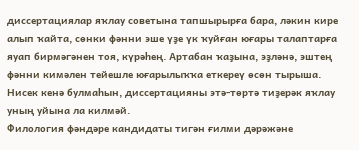диссертациялар яҡлау советына тапшырырға бара, ләкин кире алып ҡайта, сөнки фәнни эше үҙе үк ҡуйған юғары талаптарға яуап бирмәгәнен тоя, күрәһең. Артабан ҡаҙына, эҙләнә, эштең фәнни кимәлен тейешле юғарылыҡҡа еткереү өсөн тырыша. Нисек кенә булмаһын, диссертацияны этә-төртә тиҙерәк яҡлау уның уйына ла килмәй.
Филология фәндәре кандидаты тигән ғилми дәрәжәне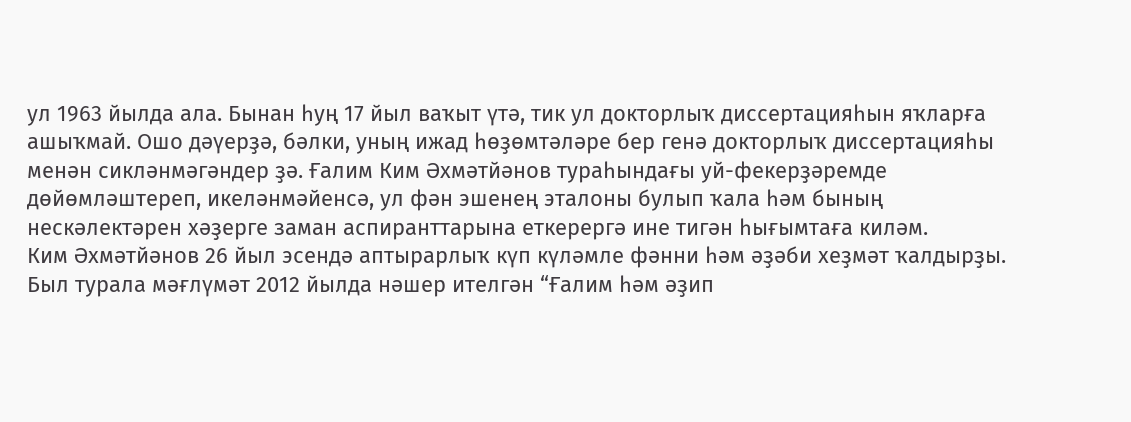ул 1963 йылда ала. Бынан һуң 17 йыл ваҡыт үтә, тик ул докторлыҡ диссертацияһын яҡларға ашыҡмай. Ошо дәүерҙә, бәлки, уның ижад һөҙөмтәләре бер генә докторлыҡ диссертацияһы менән сикләнмәгәндер ҙә. Ғалим Ким Әхмәтйәнов тураһындағы уй-фекерҙәремде дөйөмләштереп, икеләнмәйенсә, ул фән эшенең эталоны булып ҡала һәм бының нескәлектәрен хәҙерге заман аспиранттарына еткерергә ине тигән һығымтаға киләм.
Ким Әхмәтйәнов 26 йыл эсендә аптырарлыҡ күп күләмле фәнни һәм әҙәби хеҙмәт ҡалдырҙы. Был турала мәғлүмәт 2012 йылда нәшер ителгән “Ғалим һәм әҙип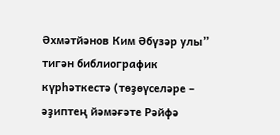Әхмәтйәнов Ким Әбүзәр улы” тигән библиографик күрһәткестә (төҙөүселәре – әҙиптең йәмәғәте Рәйфә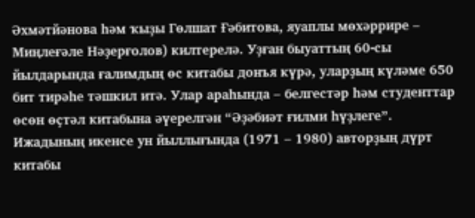Әхмәтйәнова һәм ҡыҙы Гөлшат Ғәбитова, яуаплы мөхәррире – Миңлеғәле Нәҙерғолов) килтерелә. Уҙған быуаттың 60-сы йылдарында ғалимдың өс китабы донъя күрә, уларҙың күләме 650 бит тирәһе тәшкил итә. Улар араһында – белгестәр һәм студенттар өсөн өҫтәл китабына әүерелгән “Әҙәбиәт ғилми һүҙлеге”. Ижадының икенсе ун йыллығында (1971 – 1980) авторҙың дүрт китабы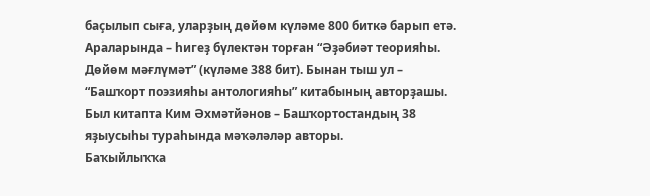баҫылып сыға, уларҙың дөйөм күләме 800 биткә барып етә. Араларында – һигеҙ бүлектән торған “Әҙәбиәт теорияһы. Дөйөм мәғлүмәт” (күләме 388 бит). Бынан тыш ул – “Башҡорт поэзияһы антологияһы” китабының авторҙашы. Был китапта Ким Әхмәтйәнов – Башҡортостандың 38 яҙыусыһы тураһында мәҡәләләр авторы.
Баҡыйлыҡҡа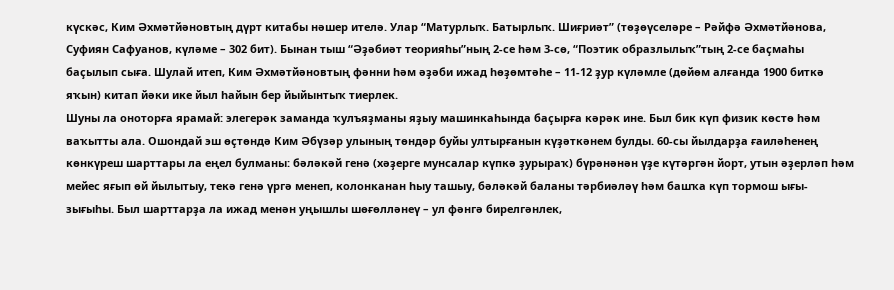күскәс, Ким Әхмәтйәновтың дүрт китабы нәшер ителә. Улар “Матурлыҡ. Батырлыҡ. Шиғриәт” (төҙөүселәре – Рәйфә Әхмәтйәнова, Суфиян Сафуанов, күләме – 302 бит). Бынан тыш “Әҙәбиәт теорияһы”ның 2-се һәм 3-сө, “Поэтик образлылыҡ”тың 2-се баҫмаһы баҫылып сыға. Шулай итеп, Ким Әхмәтйәновтың фәнни һәм әҙәби ижад һөҙөмтәһе – 11-12 ҙур күләмле (дөйөм алғанда 1900 биткә яҡын) китап йәки ике йыл һайын бер йыйынтыҡ тиерлек.
Шуны ла оноторға ярамай: элегерәк заманда ҡулъяҙманы яҙыу машинкаһында баҫырға кәрәк ине. Был бик күп физик көстө һәм ваҡытты ала. Ошондай эш өҫтөндә Ким Әбүзәр улының төндәр буйы ултырғанын күҙәткәнем булды. 60-сы йылдарҙа ғаиләһенең көнкүреш шарттары ла еңел булманы: бәләкәй генә (хәҙерге мунсалар күпкә ҙурыраҡ) бүрәнәнән үҙе күтәргән йорт, утын әҙерләп һәм мейес яғып өй йылытыу, текә генә үргә менеп, колонканан һыу ташыу, бәләкәй баланы тәрбиәләү һәм башҡа күп тормош ығы-зығыһы. Был шарттарҙа ла ижад менән уңышлы шөғөлләнеү – ул фәнгә бирелгәнлек,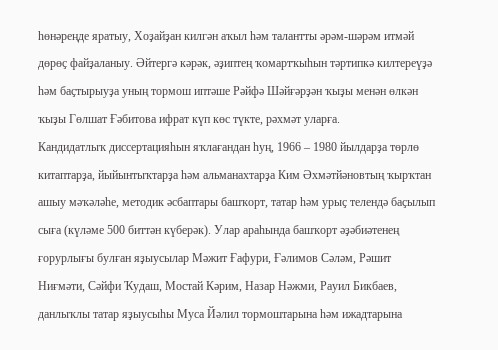һөнәреңде яратыу, Хоҙайҙан килгән аҡыл һәм талантты әрәм-шәрәм итмәй дөрөҫ файҙаланыу. Әйтергә кәрәк, әҙиптең ҡомартҡыһын тәртипкә килтереүҙә һәм баҫтырыуҙа уның тормош иптәше Рәйфә Шәйғәрҙән ҡыҙы менән өлкән ҡыҙы Гөлшат Ғәбитова ифрат күп көс түкте, рәхмәт уларға.
Кандидатлыҡ диссертацияһын яҡлағандан һуң, 1966 – 1980 йылдарҙа төрлө китаптарҙа, йыйынтыҡтарҙа һәм альманахтарҙа Ким Әхмәтйәновтың ҡырҡтан ашыу мәҡәләһе, методик әсбаптары башҡорт, татар һәм урыҫ телендә баҫылып сыға (күләме 500 биттән күберәк). Улар араһында башҡорт әҙәбиәтенең ғорурлығы булған яҙыусылар Мәжит Ғафури, Ғәлимов Сәләм, Рәшит Ниғмәти, Сәйфи Ҡудаш, Мостай Кәрим, Назар Нәжми, Рауил Бикбаев, данлыҡлы татар яҙыусыһы Муса Йәлил тормоштарына һәм ижадтарына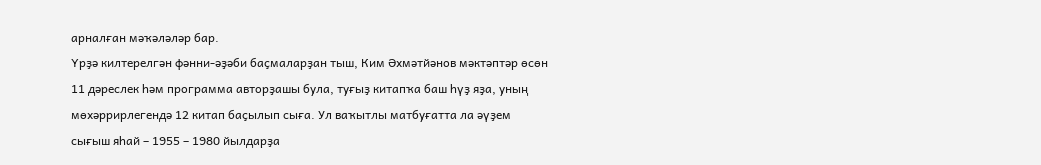арналған мәҡәләләр бар.
Үрҙә килтерелгән фәнни-әҙәби баҫмаларҙан тыш, Ким Әхмәтйәнов мәктәптәр өсөн 11 дәреслек һәм программа авторҙашы була, туғыҙ китапҡа баш һүҙ яҙа, уның мөхәррирлегендә 12 китап баҫылып сыға. Ул ваҡытлы матбуғатта ла әүҙем сығыш яһай – 1955 – 1980 йылдарҙа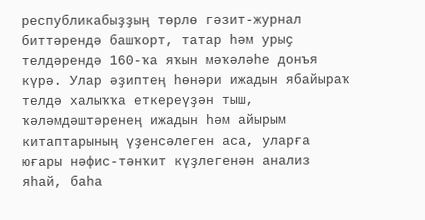республикабыҙҙың төрлө гәзит-журнал биттәрендә башҡорт, татар һәм урыҫ телдәрендә 160-ҡа яҡын мәҡәләһе донъя күрә. Улар әҙиптең һөнәри ижадын ябайыраҡ телдә халыҡҡа еткереүҙән тыш, ҡәләмдәштәренең ижадын һәм айырым китаптарының үҙенсәлеген аса, уларға юғары нәфис-тәнҡит күҙлегенән анализ яһай, баһа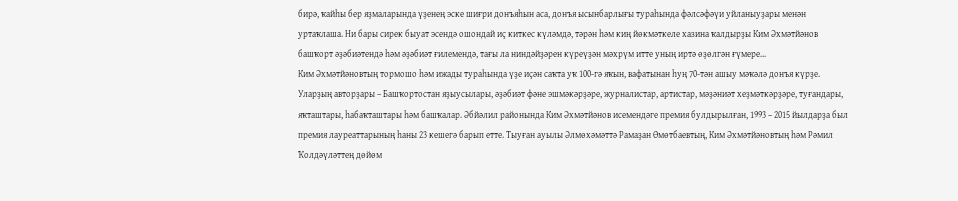бирә, ҡайһы бер яҙмаларында үҙенең эске шиғри донъяһын аса, донъя ысынбарлығы тураһында фәлсәфәүи уйланыуҙары менән уртаҡлаша. Ни бары сирек быуат эсендә ошондай иҫ киткес күләмдә, тәрән һәм киң йөкмәткеле хазина ҡалдырҙы Ким Әхмәтйәнов башҡорт әҙәбиәтендә һәм әҙәбиәт ғилемендә, тағы ла ниндәйҙәрен күреүҙән мәхрүм итте уның иртә өҙөлгән ғүмере...
Ким Әхмәтйәновтың тормошо һәм ижады тураһында үҙе иҫән саҡта уҡ 100-гә яҡын, вафатынан һуң 70-тән ашыу мәҡәлә донъя күрҙе. Уларҙың авторҙары – Башҡортостан яҙыусылары, әҙәбиәт фәне эшмәкәрҙәре, журналистар, артистар, мәҙәниәт хеҙмәткәрҙәре, туғандары, яҡташтары, һабаҡташтары һәм башҡалар. Әбйәлил районында Ким Әхмәтйәнов исемендәге премия булдырылған, 1993 – 2015 йылдарҙа был премия лауреаттарының һаны 23 кешегә барып етте. Тыуған ауылы Әлмөхәмәттә Рамаҙан Өмөтбаевтың, Ким Әхмәтйәновтың һәм Рәмил Ҡолдәүләттең дөйөм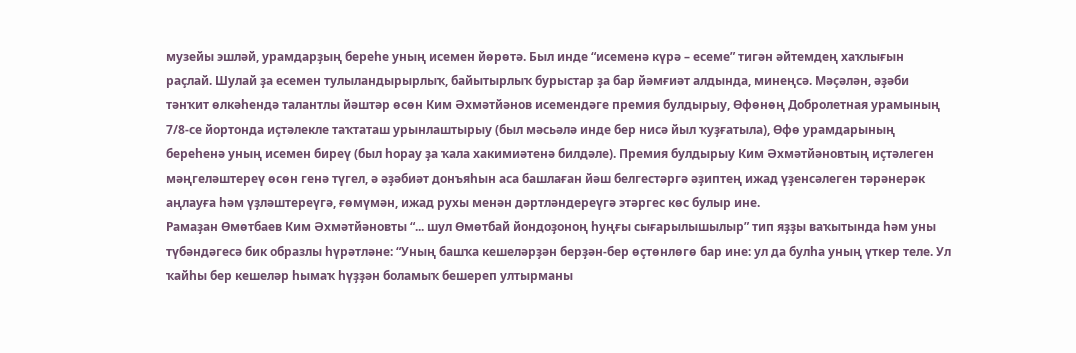музейы эшләй, урамдарҙың береһе уның исемен йөрөтә. Был инде “исеменә күрә – есеме” тигән әйтемдең хаҡлығын раҫлай. Шулай ҙа есемен тулыландырырлыҡ, байытырлыҡ бурыстар ҙа бар йәмғиәт алдында, минеңсә. Мәҫәлән, әҙәби тәнҡит өлкәһендә талантлы йәштәр өсөн Ким Әхмәтйәнов исемендәге премия булдырыу, Өфөнөң Добролетная урамының 7/8-се йортонда иҫтәлекле таҡтаташ урынлаштырыу (был мәсьәлә инде бер нисә йыл ҡуҙғатыла), Өфө урамдарының береһенә уның исемен биреү (был һорау ҙа ҡала хакимиәтенә билдәле). Премия булдырыу Ким Әхмәтйәновтың иҫтәлеген мәңгеләштереү өсөн генә түгел, ә әҙәбиәт донъяһын аса башлаған йәш белгестәргә әҙиптең ижад үҙенсәлеген тәрәнерәк аңлауға һәм үҙләштереүгә, ғөмүмән, ижад рухы менән дәртләндереүгә этәргес көс булыр ине.
Рамаҙан Өмөтбаев Ким Әхмәтйәновты “... шул Өмөтбай йондоҙоноң һуңғы сығарылышылыр” тип яҙҙы ваҡытында һәм уны түбәндәгесә бик образлы һүрәтләне: “Уның башҡа кешеләрҙән берҙән-бер өҫтөнлөгө бар ине: ул да булһа уның үткер теле. Ул ҡайһы бер кешеләр һымаҡ һүҙҙән боламыҡ бешереп ултырманы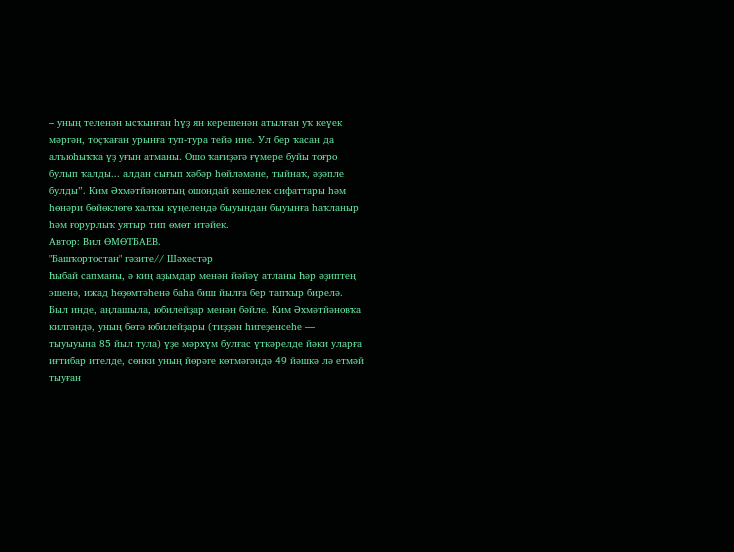– уның теленән ысҡынған һүҙ ян керешенән атылған уҡ кеүек мәргән, тоҫҡаған урынға туп-тура тейә ине. Ул бер ҡасан да алъюһыҡҡа үҙ уғын атманы. Ошо ҡағиҙәгә ғүмере буйы тоғро булып ҡалды... алдан сығып хәбәр һөйләмәне, тыйнаҡ, әҙәпле булды”. Ким Әхмәтйәновтың ошондай кешелек сифаттары һәм һөнәри бөйөклөгө халҡы күңелендә быуындан быуынға һаҡланыр һәм ғорурлыҡ уятыр тип өмөт итәйек.
Автор: Вил ӨМӨТБАЕВ.
"Башҡортостан" гәзите// Шәхестәр
Һыбай сапманы, ә киң аҙымдар менән йәйәү атланы Һәр әҙиптең эшенә, ижад һөҙөмтәһенә баһа биш йылға бер тапҡыр бирелә. Был инде, аңлашыла, юбилейҙар менән бәйле. Ким Әхмәтйәновҡа килгәндә, уның бөтә юбилейҙары (тиҙҙән һигеҙенсеһе — тыуыуына 85 йыл тула) үҙе мәрхүм булғас үткәрелде йәки уларға иғтибар ителде, сөнки уның йөрәге көтмәгәндә 49 йәшкә лә етмәй тыуған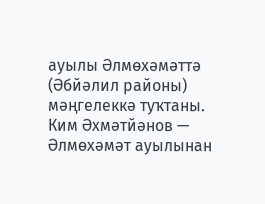ауылы Әлмөхәмәттә (Әбйәлил районы) мәңгелеккә туҡтаны.
Ким Әхмәтйәнов — Әлмөхәмәт ауылынан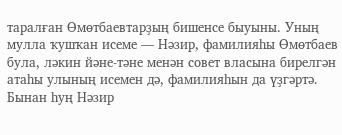таралған Өмөтбаевтарҙың бишенсе быуыны. Уның мулла ҡушҡан исеме — Нәзир, фамилияһы Өмөтбаев була, ләкин йәне-тәне менән совет власына бирелгән атаһы улының исемен дә, фамилияһын да үҙгәртә. Бынан һуң Нәзир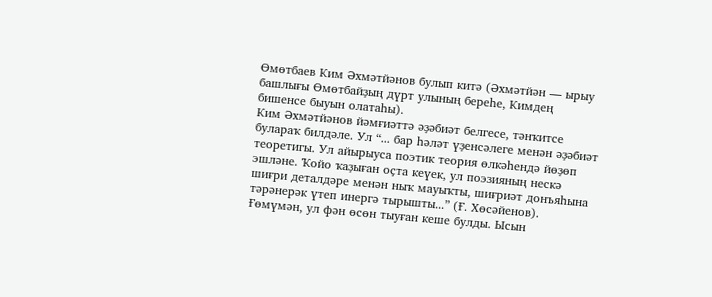Өмөтбаев Ким Әхмәтйәнов булып китә (Әхмәтйән — ырыу башлығы Өмөтбайҙың дүрт улының береһе, Кимдең бишенсе быуын олатаһы).
Ким Әхмәтйәнов йәмғиәттә әҙәбиәт белгесе, тәнҡитсе булараҡ билдәле. Ул “... бар һәләт үҙенсәлеге менән әҙәбиәт теоретигы. Ул айырыуса поэтик теория өлкәһендә йөҙөп эшләне. Ҡойо ҡаҙыған оҫта кеүек, ул поэзияның нескә шиғри деталдәре менән ныҡ мауыҡты, шиғриәт донъяһына тәрәнерәк үтеп инергә тырышты...” (Ғ. Хөсәйенов). Ғөмүмән, ул фән өсөн тыуған кеше булды. Ысын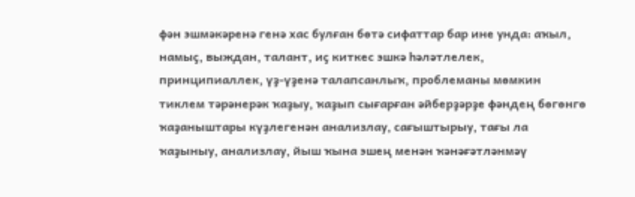фән эшмәкәренә генә хас булған бөтә сифаттар бар ине унда: аҡыл, намыҫ, выждан, талант, иҫ киткес эшкә һәләтлелек, принципиаллек, үҙ-үҙенә талапсанлыҡ, проблеманы мөмкин тиклем тәрәнерәк ҡаҙыу, ҡаҙып сығарған әйберҙәрҙе фәндең бөгөнгө ҡаҙаныштары күҙлегенән анализлау, сағыштырыу, тағы ла ҡаҙыныу, анализлау, йыш ҡына эшең менән ҡәнәғәтләнмәү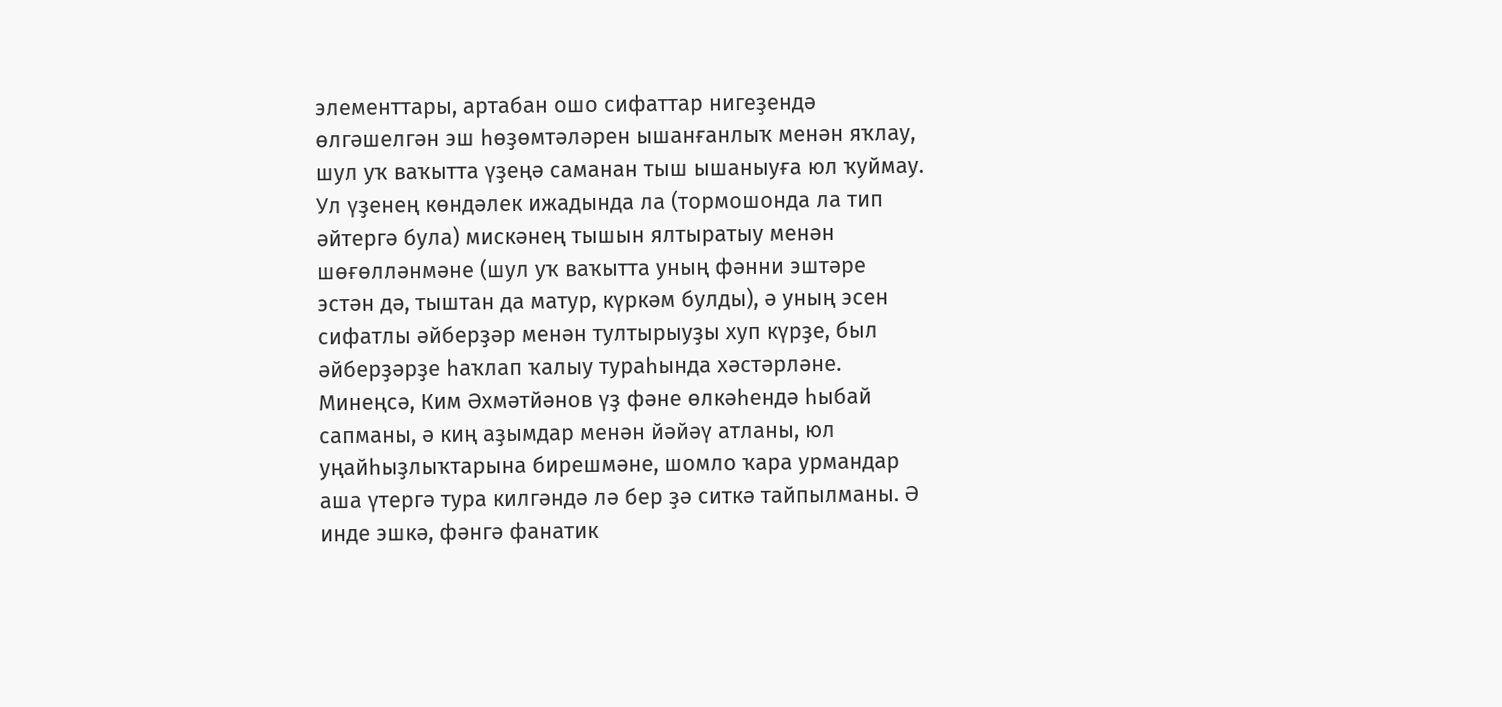элементтары, артабан ошо сифаттар нигеҙендә өлгәшелгән эш һөҙөмтәләрен ышанғанлыҡ менән яҡлау, шул уҡ ваҡытта үҙеңә саманан тыш ышаныуға юл ҡуймау. Ул үҙенең көндәлек ижадында ла (тормошонда ла тип әйтергә була) мискәнең тышын ялтыратыу менән шөғөлләнмәне (шул уҡ ваҡытта уның фәнни эштәре эстән дә, тыштан да матур, күркәм булды), ә уның эсен сифатлы әйберҙәр менән тултырыуҙы хуп күрҙе, был әйберҙәрҙе һаҡлап ҡалыу тураһында хәстәрләне.
Минеңсә, Ким Әхмәтйәнов үҙ фәне өлкәһендә һыбай сапманы, ә киң аҙымдар менән йәйәү атланы, юл уңайһыҙлыҡтарына бирешмәне, шомло ҡара урмандар аша үтергә тура килгәндә лә бер ҙә ситкә тайпылманы. Ә инде эшкә, фәнгә фанатик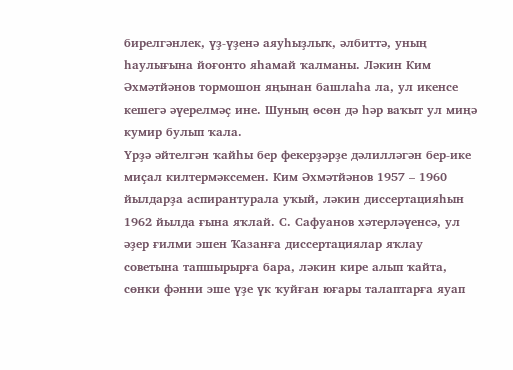бирелгәнлек, үҙ-үҙенә аяуһыҙлыҡ, әлбиттә, уның һаулығына йоғонто яһамай ҡалманы. Ләкин Ким Әхмәтйәнов тормошон яңынан башлаһа ла, ул икенсе кешегә әүерелмәҫ ине. Шуның өсөн дә һәр ваҡыт ул миңә кумир булып ҡала.
Үрҙә әйтелгән ҡайһы бер фекерҙәрҙе дәлилләгән бер-ике миҫал килтермәксемен. Ким Әхмәтйәнов 1957 – 1960 йылдарҙа аспирантурала уҡый, ләкин диссертацияһын 1962 йылда ғына яҡлай. С. Сафуанов хәтерләүенсә, ул әҙер ғилми эшен Ҡазанға диссертациялар яҡлау советына тапшырырға бара, ләкин кире алып ҡайта, сөнки фәнни эше үҙе үк ҡуйған юғары талаптарға яуап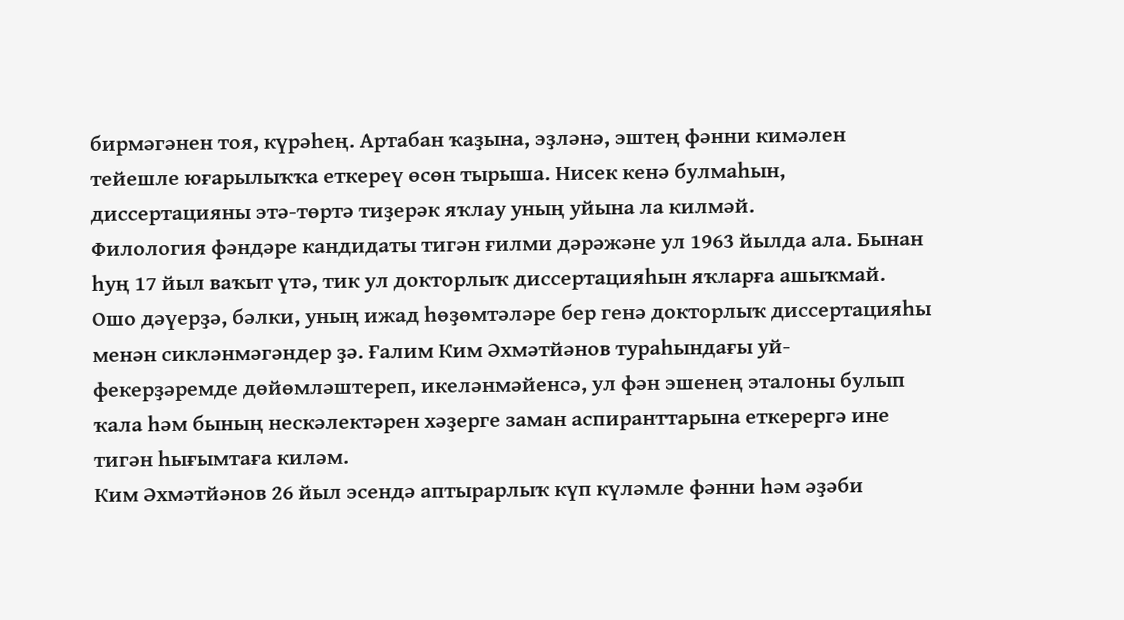бирмәгәнен тоя, күрәһең. Артабан ҡаҙына, эҙләнә, эштең фәнни кимәлен тейешле юғарылыҡҡа еткереү өсөн тырыша. Нисек кенә булмаһын, диссертацияны этә-төртә тиҙерәк яҡлау уның уйына ла килмәй.
Филология фәндәре кандидаты тигән ғилми дәрәжәне ул 1963 йылда ала. Бынан һуң 17 йыл ваҡыт үтә, тик ул докторлыҡ диссертацияһын яҡларға ашыҡмай. Ошо дәүерҙә, бәлки, уның ижад һөҙөмтәләре бер генә докторлыҡ диссертацияһы менән сикләнмәгәндер ҙә. Ғалим Ким Әхмәтйәнов тураһындағы уй-фекерҙәремде дөйөмләштереп, икеләнмәйенсә, ул фән эшенең эталоны булып ҡала һәм бының нескәлектәрен хәҙерге заман аспиранттарына еткерергә ине тигән һығымтаға киләм.
Ким Әхмәтйәнов 26 йыл эсендә аптырарлыҡ күп күләмле фәнни һәм әҙәби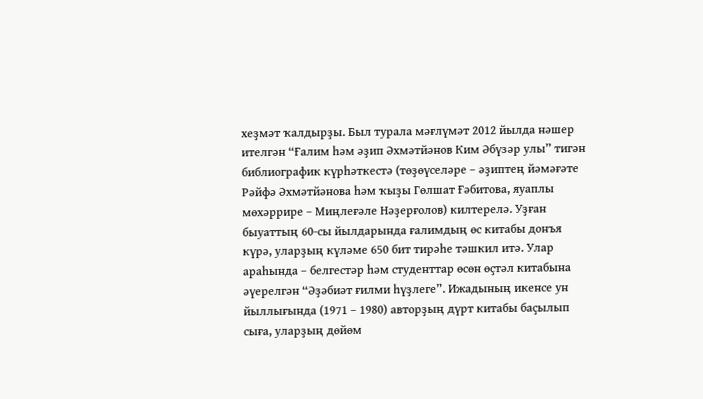хеҙмәт ҡалдырҙы. Был турала мәғлүмәт 2012 йылда нәшер ителгән “Ғалим һәм әҙип Әхмәтйәнов Ким Әбүзәр улы” тигән библиографик күрһәткестә (төҙөүселәре – әҙиптең йәмәғәте Рәйфә Әхмәтйәнова һәм ҡыҙы Гөлшат Ғәбитова, яуаплы мөхәррире – Миңлеғәле Нәҙерғолов) килтерелә. Уҙған быуаттың 60-сы йылдарында ғалимдың өс китабы донъя күрә, уларҙың күләме 650 бит тирәһе тәшкил итә. Улар араһында – белгестәр һәм студенттар өсөн өҫтәл китабына әүерелгән “Әҙәбиәт ғилми һүҙлеге”. Ижадының икенсе ун йыллығында (1971 – 1980) авторҙың дүрт китабы баҫылып сыға, уларҙың дөйөм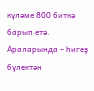күләме 800 биткә барып етә. Араларында – һигеҙ бүлектән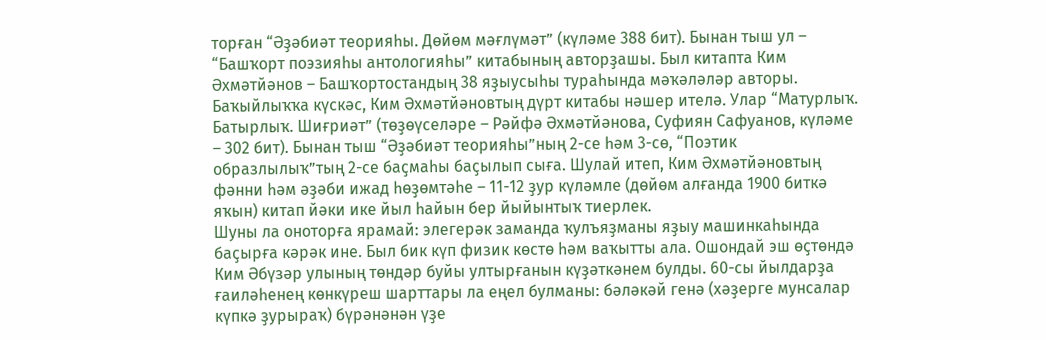торған “Әҙәбиәт теорияһы. Дөйөм мәғлүмәт” (күләме 388 бит). Бынан тыш ул – “Башҡорт поэзияһы антологияһы” китабының авторҙашы. Был китапта Ким Әхмәтйәнов – Башҡортостандың 38 яҙыусыһы тураһында мәҡәләләр авторы.
Баҡыйлыҡҡа күскәс, Ким Әхмәтйәновтың дүрт китабы нәшер ителә. Улар “Матурлыҡ. Батырлыҡ. Шиғриәт” (төҙөүселәре – Рәйфә Әхмәтйәнова, Суфиян Сафуанов, күләме – 302 бит). Бынан тыш “Әҙәбиәт теорияһы”ның 2-се һәм 3-сө, “Поэтик образлылыҡ”тың 2-се баҫмаһы баҫылып сыға. Шулай итеп, Ким Әхмәтйәновтың фәнни һәм әҙәби ижад һөҙөмтәһе – 11-12 ҙур күләмле (дөйөм алғанда 1900 биткә яҡын) китап йәки ике йыл һайын бер йыйынтыҡ тиерлек.
Шуны ла оноторға ярамай: элегерәк заманда ҡулъяҙманы яҙыу машинкаһында баҫырға кәрәк ине. Был бик күп физик көстө һәм ваҡытты ала. Ошондай эш өҫтөндә Ким Әбүзәр улының төндәр буйы ултырғанын күҙәткәнем булды. 60-сы йылдарҙа ғаиләһенең көнкүреш шарттары ла еңел булманы: бәләкәй генә (хәҙерге мунсалар күпкә ҙурыраҡ) бүрәнәнән үҙе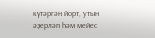күтәргән йорт, утын әҙерләп һәм мейес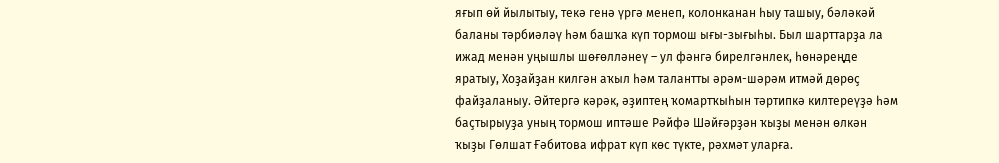яғып өй йылытыу, текә генә үргә менеп, колонканан һыу ташыу, бәләкәй баланы тәрбиәләү һәм башҡа күп тормош ығы-зығыһы. Был шарттарҙа ла ижад менән уңышлы шөғөлләнеү – ул фәнгә бирелгәнлек, һөнәреңде яратыу, Хоҙайҙан килгән аҡыл һәм талантты әрәм-шәрәм итмәй дөрөҫ файҙаланыу. Әйтергә кәрәк, әҙиптең ҡомартҡыһын тәртипкә килтереүҙә һәм баҫтырыуҙа уның тормош иптәше Рәйфә Шәйғәрҙән ҡыҙы менән өлкән ҡыҙы Гөлшат Ғәбитова ифрат күп көс түкте, рәхмәт уларға.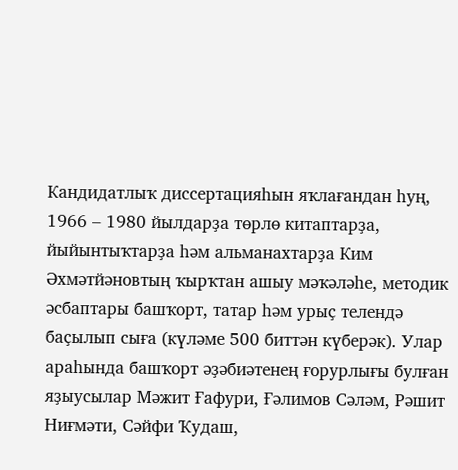Кандидатлыҡ диссертацияһын яҡлағандан һуң, 1966 – 1980 йылдарҙа төрлө китаптарҙа, йыйынтыҡтарҙа һәм альманахтарҙа Ким Әхмәтйәновтың ҡырҡтан ашыу мәҡәләһе, методик әсбаптары башҡорт, татар һәм урыҫ телендә баҫылып сыға (күләме 500 биттән күберәк). Улар араһында башҡорт әҙәбиәтенең ғорурлығы булған яҙыусылар Мәжит Ғафури, Ғәлимов Сәләм, Рәшит Ниғмәти, Сәйфи Ҡудаш,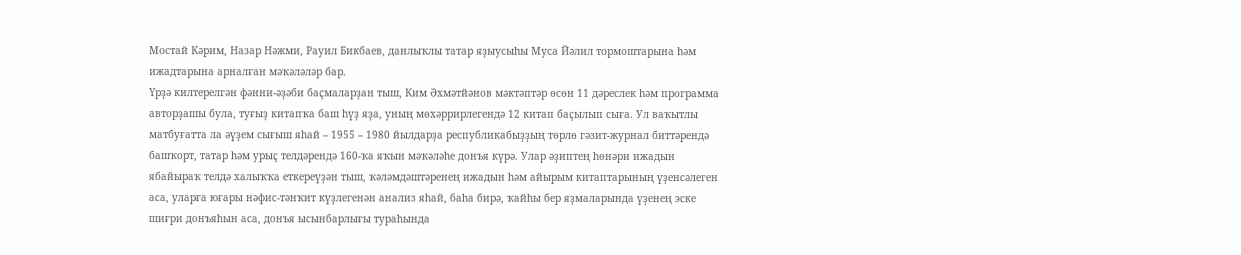Мостай Кәрим, Назар Нәжми, Рауил Бикбаев, данлыҡлы татар яҙыусыһы Муса Йәлил тормоштарына һәм ижадтарына арналған мәҡәләләр бар.
Үрҙә килтерелгән фәнни-әҙәби баҫмаларҙан тыш, Ким Әхмәтйәнов мәктәптәр өсөн 11 дәреслек һәм программа авторҙашы була, туғыҙ китапҡа баш һүҙ яҙа, уның мөхәррирлегендә 12 китап баҫылып сыға. Ул ваҡытлы матбуғатта ла әүҙем сығыш яһай – 1955 – 1980 йылдарҙа республикабыҙҙың төрлө гәзит-журнал биттәрендә башҡорт, татар һәм урыҫ телдәрендә 160-ҡа яҡын мәҡәләһе донъя күрә. Улар әҙиптең һөнәри ижадын ябайыраҡ телдә халыҡҡа еткереүҙән тыш, ҡәләмдәштәренең ижадын һәм айырым китаптарының үҙенсәлеген аса, уларға юғары нәфис-тәнҡит күҙлегенән анализ яһай, баһа бирә, ҡайһы бер яҙмаларында үҙенең эске шиғри донъяһын аса, донъя ысынбарлығы тураһында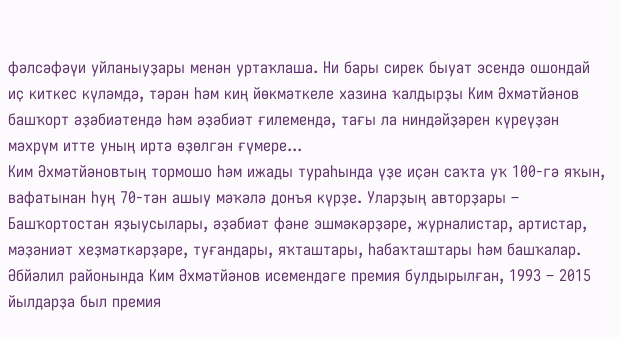фәлсәфәүи уйланыуҙары менән уртаҡлаша. Ни бары сирек быуат эсендә ошондай иҫ киткес күләмдә, тәрән һәм киң йөкмәткеле хазина ҡалдырҙы Ким Әхмәтйәнов башҡорт әҙәбиәтендә һәм әҙәбиәт ғилемендә, тағы ла ниндәйҙәрен күреүҙән мәхрүм итте уның иртә өҙөлгән ғүмере...
Ким Әхмәтйәновтың тормошо һәм ижады тураһында үҙе иҫән саҡта уҡ 100-гә яҡын, вафатынан һуң 70-тән ашыу мәҡәлә донъя күрҙе. Уларҙың авторҙары – Башҡортостан яҙыусылары, әҙәбиәт фәне эшмәкәрҙәре, журналистар, артистар, мәҙәниәт хеҙмәткәрҙәре, туғандары, яҡташтары, һабаҡташтары һәм башҡалар. Әбйәлил районында Ким Әхмәтйәнов исемендәге премия булдырылған, 1993 – 2015 йылдарҙа был премия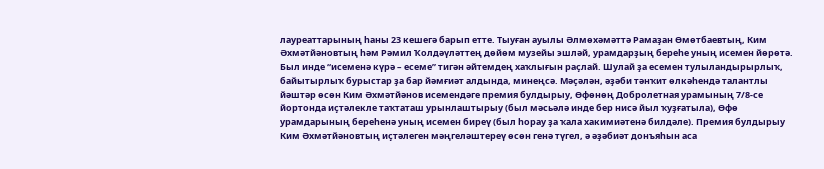лауреаттарының һаны 23 кешегә барып етте. Тыуған ауылы Әлмөхәмәттә Рамаҙан Өмөтбаевтың, Ким Әхмәтйәновтың һәм Рәмил Ҡолдәүләттең дөйөм музейы эшләй, урамдарҙың береһе уның исемен йөрөтә. Был инде “исеменә күрә – есеме” тигән әйтемдең хаҡлығын раҫлай. Шулай ҙа есемен тулыландырырлыҡ, байытырлыҡ бурыстар ҙа бар йәмғиәт алдында, минеңсә. Мәҫәлән, әҙәби тәнҡит өлкәһендә талантлы йәштәр өсөн Ким Әхмәтйәнов исемендәге премия булдырыу, Өфөнөң Добролетная урамының 7/8-се йортонда иҫтәлекле таҡтаташ урынлаштырыу (был мәсьәлә инде бер нисә йыл ҡуҙғатыла), Өфө урамдарының береһенә уның исемен биреү (был һорау ҙа ҡала хакимиәтенә билдәле). Премия булдырыу Ким Әхмәтйәновтың иҫтәлеген мәңгеләштереү өсөн генә түгел, ә әҙәбиәт донъяһын аса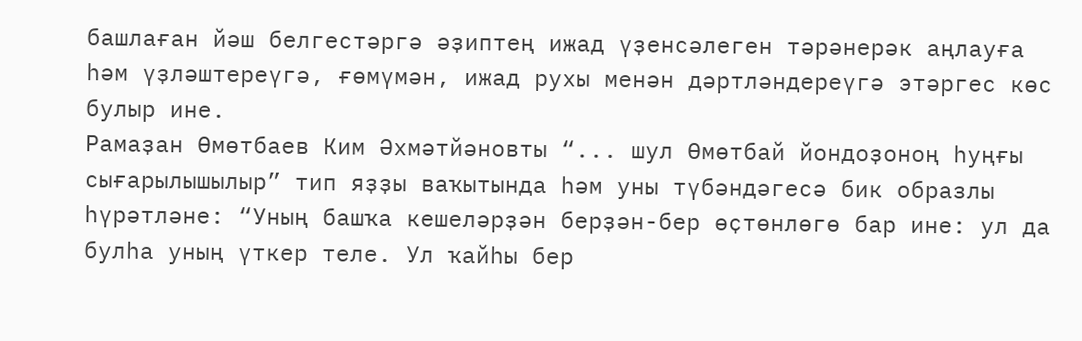башлаған йәш белгестәргә әҙиптең ижад үҙенсәлеген тәрәнерәк аңлауға һәм үҙләштереүгә, ғөмүмән, ижад рухы менән дәртләндереүгә этәргес көс булыр ине.
Рамаҙан Өмөтбаев Ким Әхмәтйәновты “... шул Өмөтбай йондоҙоноң һуңғы сығарылышылыр” тип яҙҙы ваҡытында һәм уны түбәндәгесә бик образлы һүрәтләне: “Уның башҡа кешеләрҙән берҙән-бер өҫтөнлөгө бар ине: ул да булһа уның үткер теле. Ул ҡайһы бер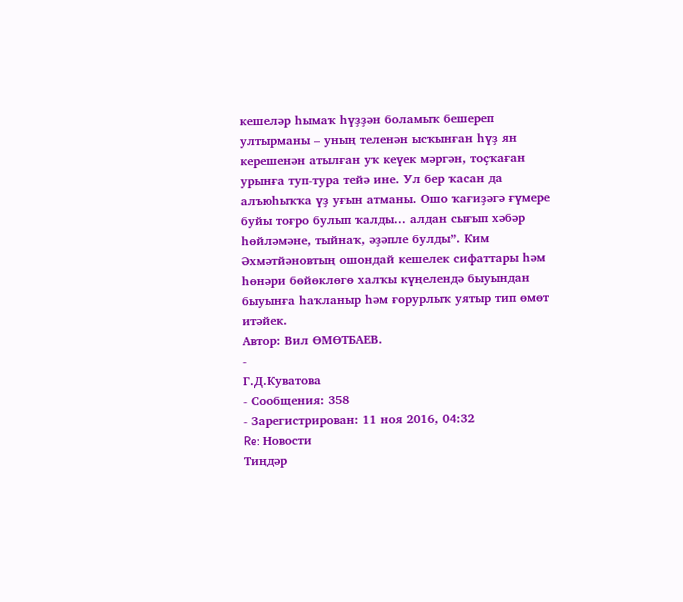кешеләр һымаҡ һүҙҙән боламыҡ бешереп ултырманы – уның теленән ысҡынған һүҙ ян керешенән атылған уҡ кеүек мәргән, тоҫҡаған урынға туп-тура тейә ине. Ул бер ҡасан да алъюһыҡҡа үҙ уғын атманы. Ошо ҡағиҙәгә ғүмере буйы тоғро булып ҡалды... алдан сығып хәбәр һөйләмәне, тыйнаҡ, әҙәпле булды”. Ким Әхмәтйәновтың ошондай кешелек сифаттары һәм һөнәри бөйөклөгө халҡы күңелендә быуындан быуынға һаҡланыр һәм ғорурлыҡ уятыр тип өмөт итәйек.
Автор: Вил ӨМӨТБАЕВ.
-
Г.Д.Куватова
- Сообщения: 358
- Зарегистрирован: 11 ноя 2016, 04:32
Re: Новости
Тиңдәр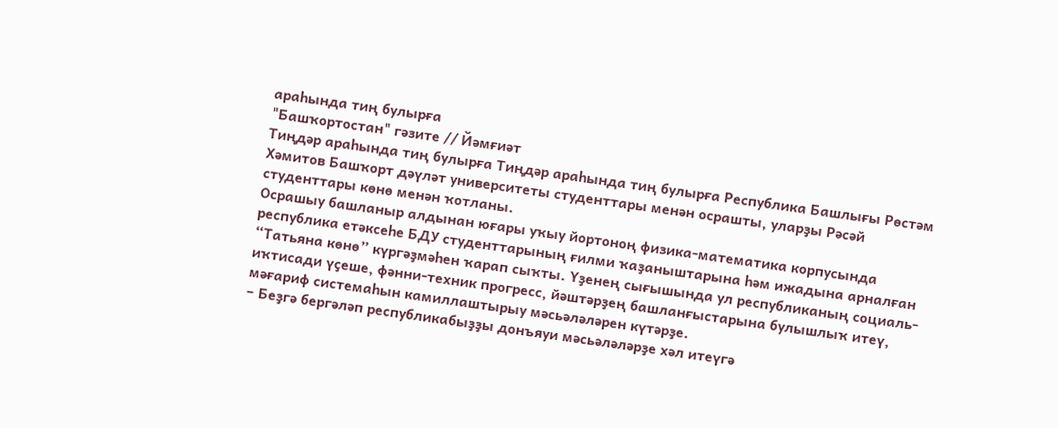араһында тиң булырға
"Башҡортостан" гәзите // Йәмғиәт
Тиңдәр араһында тиң булырға Тиңдәр араһында тиң булырға Республика Башлығы Рөстәм Хәмитов Башҡорт дәүләт университеты студенттары менән осрашты, уларҙы Рәсәй студенттары көнө менән ҡотланы.
Осрашыу башланыр алдынан юғары уҡыу йортоноң физика-математика корпусында республика етәксеһе БДУ студенттарының ғилми ҡаҙаныштарына һәм ижадына арналған “Татьяна көнө” күргәҙмәһен ҡарап сыҡты. Үҙенең сығышында ул республиканың социаль-иҡтисади үҫеше, фәнни-техник прогресс, йәштәрҙең башланғыстарына булышлыҡ итеү, мәғариф системаһын камиллаштырыу мәсьәләләрен күтәрҙе.
– Беҙгә бергәләп республикабыҙҙы донъяуи мәсьәләләрҙе хәл итеүгә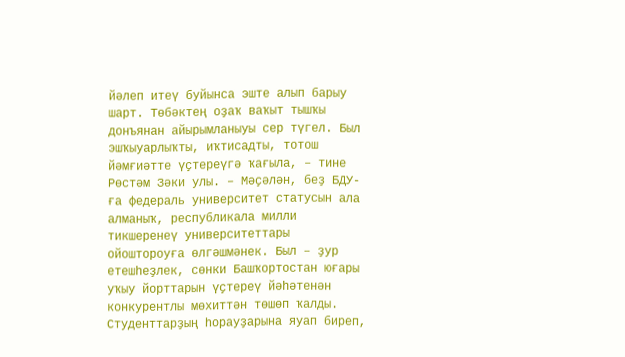йәлеп итеү буйынса эште алып барыу шарт. Төбәктең оҙаҡ ваҡыт тышҡы донъянан айырымланыуы сер түгел. Был эшҡыуарлыҡты, иҡтисадты, тотош йәмғиәтте үҫтереүгә ҡағыла, – тине Рөстәм Зәки улы. – Мәҫәлән, беҙ БДУ-ға федераль университет статусын ала алманыҡ, республикала милли тикшеренеү университеттары ойоштороуға өлгәшмәнек. Был – ҙур етешһеҙлек, сөнки Башҡортостан юғары уҡыу йорттарын үҫтереү йәһәтенән конкурентлы мөхиттән төшөп ҡалды.
Студенттарҙың һорауҙарына яуап биреп,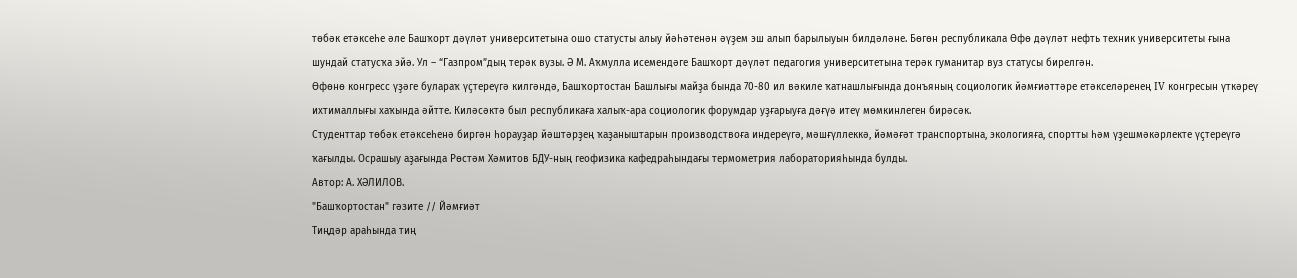төбәк етәксеһе әле Башҡорт дәүләт университетына ошо статусты алыу йәһәтенән әүҙем эш алып барылыуын билдәләне. Бөгөн республикала Өфө дәүләт нефть техник университеты ғына шундай статусҡа эйә. Ул – “Газпром”дың терәк вузы. Ә М. Аҡмулла исемендәге Башҡорт дәүләт педагогия университетына терәк гуманитар вуз статусы бирелгән.
Өфөнө конгресс үҙәге булараҡ үҫтереүгә килгәндә, Башҡортостан Башлығы майҙа бында 70-80 ил вәкиле ҡатнашлығында донъяның социологик йәмғиәттәре етәкселәренең IV конгресын үткәреү ихтималлығы хаҡында әйтте. Киләсәктә был республикаға халыҡ-ара социологик форумдар уҙғарыуға дәғүә итеү мөмкинлеген бирәсәк.
Студенттар төбәк етәксеһенә биргән һорауҙар йәштәрҙең ҡаҙаныштарын производствоға индереүгә, мәшғүллеккә, йәмәғәт транспортына, экологияға, спортты һәм үҙешмәкәрлекте үҫтереүгә ҡағылды. Осрашыу аҙағында Рөстәм Хәмитов БДУ-ның геофизика кафедраһындағы термометрия лабораторияһында булды.
Автор: А. ХӘЛИЛОВ.
"Башҡортостан" гәзите // Йәмғиәт
Тиңдәр араһында тиң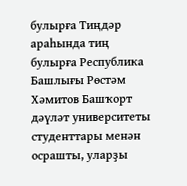булырға Тиңдәр араһында тиң булырға Республика Башлығы Рөстәм Хәмитов Башҡорт дәүләт университеты студенттары менән осрашты, уларҙы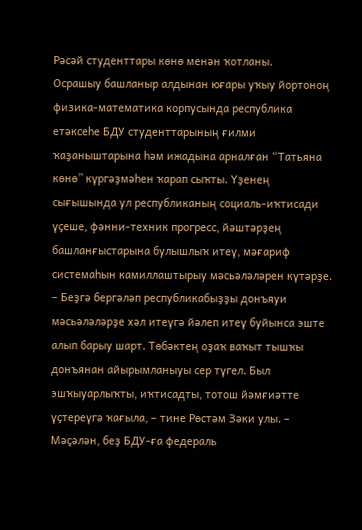Рәсәй студенттары көнө менән ҡотланы.
Осрашыу башланыр алдынан юғары уҡыу йортоноң физика-математика корпусында республика етәксеһе БДУ студенттарының ғилми ҡаҙаныштарына һәм ижадына арналған “Татьяна көнө” күргәҙмәһен ҡарап сыҡты. Үҙенең сығышында ул республиканың социаль-иҡтисади үҫеше, фәнни-техник прогресс, йәштәрҙең башланғыстарына булышлыҡ итеү, мәғариф системаһын камиллаштырыу мәсьәләләрен күтәрҙе.
– Беҙгә бергәләп республикабыҙҙы донъяуи мәсьәләләрҙе хәл итеүгә йәлеп итеү буйынса эште алып барыу шарт. Төбәктең оҙаҡ ваҡыт тышҡы донъянан айырымланыуы сер түгел. Был эшҡыуарлыҡты, иҡтисадты, тотош йәмғиәтте үҫтереүгә ҡағыла, – тине Рөстәм Зәки улы. – Мәҫәлән, беҙ БДУ-ға федераль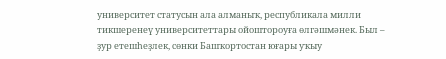университет статусын ала алманыҡ, республикала милли тикшеренеү университеттары ойоштороуға өлгәшмәнек. Был – ҙур етешһеҙлек, сөнки Башҡортостан юғары уҡыу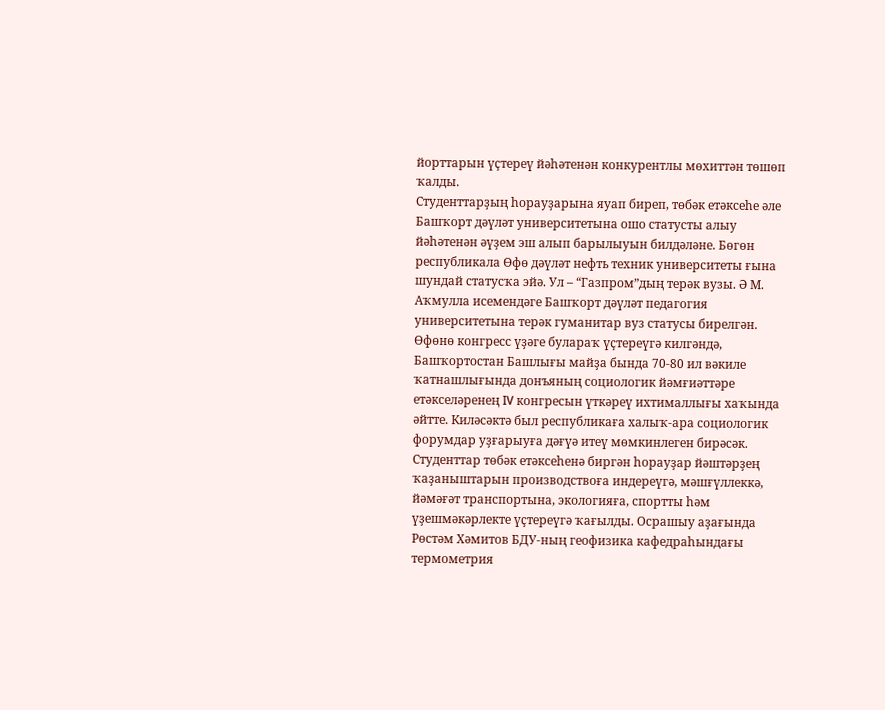йорттарын үҫтереү йәһәтенән конкурентлы мөхиттән төшөп ҡалды.
Студенттарҙың һорауҙарына яуап биреп, төбәк етәксеһе әле Башҡорт дәүләт университетына ошо статусты алыу йәһәтенән әүҙем эш алып барылыуын билдәләне. Бөгөн республикала Өфө дәүләт нефть техник университеты ғына шундай статусҡа эйә. Ул – “Газпром”дың терәк вузы. Ә М. Аҡмулла исемендәге Башҡорт дәүләт педагогия университетына терәк гуманитар вуз статусы бирелгән.
Өфөнө конгресс үҙәге булараҡ үҫтереүгә килгәндә, Башҡортостан Башлығы майҙа бында 70-80 ил вәкиле ҡатнашлығында донъяның социологик йәмғиәттәре етәкселәренең IV конгресын үткәреү ихтималлығы хаҡында әйтте. Киләсәктә был республикаға халыҡ-ара социологик форумдар уҙғарыуға дәғүә итеү мөмкинлеген бирәсәк.
Студенттар төбәк етәксеһенә биргән һорауҙар йәштәрҙең ҡаҙаныштарын производствоға индереүгә, мәшғүллеккә, йәмәғәт транспортына, экологияға, спортты һәм үҙешмәкәрлекте үҫтереүгә ҡағылды. Осрашыу аҙағында Рөстәм Хәмитов БДУ-ның геофизика кафедраһындағы термометрия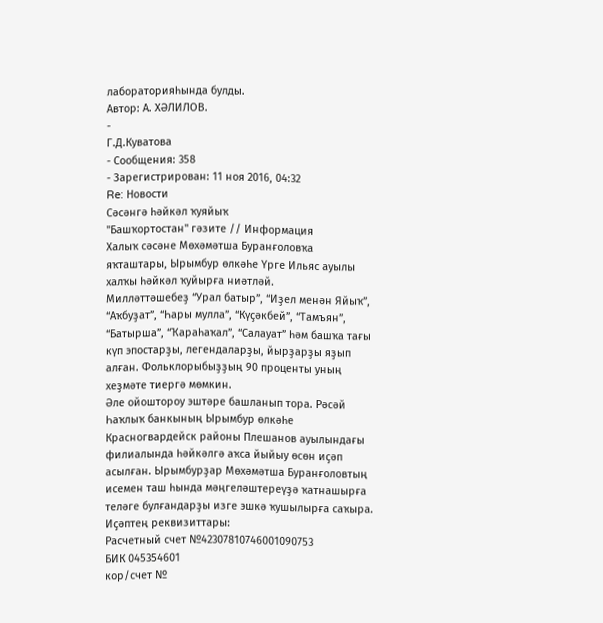лабораторияһында булды.
Автор: А. ХӘЛИЛОВ.
-
Г.Д.Куватова
- Сообщения: 358
- Зарегистрирован: 11 ноя 2016, 04:32
Re: Новости
Сәсәнгә һәйкәл ҡуяйыҡ
"Башҡортостан" гәзите // Информация
Халыҡ сәсәне Мөхәмәтша Буранғоловҡа яҡташтары, Ырымбур өлкәһе Үрге Ильяс ауылы халҡы һәйкәл ҡуйырға ниәтләй.
Милләттәшебеҙ “Урал батыр”, “Иҙел менән Яйыҡ”, “Аҡбуҙат”, “Һары мулла”, “Күҫәкбей”, “Тамъян”, “Батырша”, “Ҡараһаҡал”, “Салауат” һәм башҡа тағы күп эпостарҙы, легендаларҙы, йырҙарҙы яҙып алған. Фольклорыбыҙҙың 90 проценты уның хеҙмәте тиергә мөмкин.
Әле ойоштороу эштәре башланып тора. Рәсәй Һаҡлыҡ банкының Ырымбур өлкәһе Красногвардейск районы Плешанов ауылындағы филиалында һәйкәлгә аҡса йыйыу өсөн иҫәп асылған. Ырымбурҙар Мөхәмәтша Буранғоловтың исемен таш һында мәңгеләштереүҙә ҡатнашырға теләге булғандарҙы изге эшкә ҡушылырға саҡыра.
Иҫәптең реквизиттары:
Расчетный счет №42307810746001090753
БИК 045354601
кор/счет №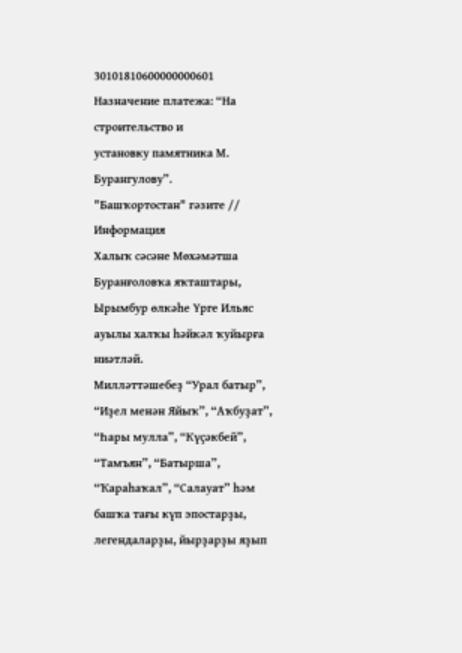30101810600000000601
Назначение платежа: “На строительство и
установку памятника М. Бурангулову”.
"Башҡортостан" гәзите // Информация
Халыҡ сәсәне Мөхәмәтша Буранғоловҡа яҡташтары, Ырымбур өлкәһе Үрге Ильяс ауылы халҡы һәйкәл ҡуйырға ниәтләй.
Милләттәшебеҙ “Урал батыр”, “Иҙел менән Яйыҡ”, “Аҡбуҙат”, “Һары мулла”, “Күҫәкбей”, “Тамъян”, “Батырша”, “Ҡараһаҡал”, “Салауат” һәм башҡа тағы күп эпостарҙы, легендаларҙы, йырҙарҙы яҙып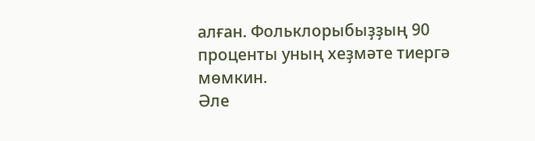алған. Фольклорыбыҙҙың 90 проценты уның хеҙмәте тиергә мөмкин.
Әле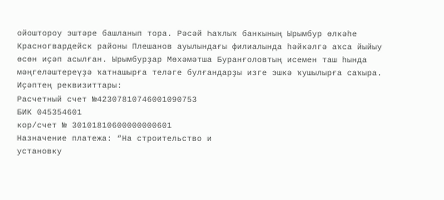ойоштороу эштәре башланып тора. Рәсәй Һаҡлыҡ банкының Ырымбур өлкәһе Красногвардейск районы Плешанов ауылындағы филиалында һәйкәлгә аҡса йыйыу өсөн иҫәп асылған. Ырымбурҙар Мөхәмәтша Буранғоловтың исемен таш һында мәңгеләштереүҙә ҡатнашырға теләге булғандарҙы изге эшкә ҡушылырға саҡыра.
Иҫәптең реквизиттары:
Расчетный счет №42307810746001090753
БИК 045354601
кор/счет № 30101810600000000601
Назначение платежа: “На строительство и
установку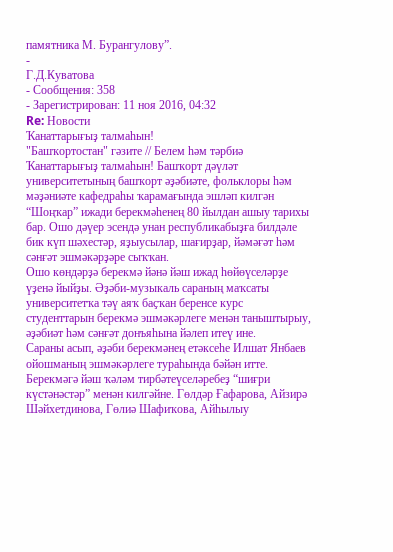памятника М. Бурангулову”.
-
Г.Д.Куватова
- Сообщения: 358
- Зарегистрирован: 11 ноя 2016, 04:32
Re: Новости
Ҡанаттарығыҙ талмаһын!
"Башҡортостан" гәзите // Белем һәм тәрбиә
Ҡанаттарығыҙ талмаһын! Башҡорт дәүләт университетының башҡорт әҙәбиәте, фольклоры һәм мәҙәниәте кафедраһы ҡарамағында эшләп килгән “Шоңҡар” ижади берекмәһенең 80 йылдан ашыу тарихы бар. Ошо дәүер эсендә унан республикабыҙға билдәле бик күп шәхестәр, яҙыусылар, шағирҙар, йәмәғәт һәм сәнғәт эшмәкәрҙәре сыҡҡан.
Ошо көндәрҙә берекмә йәнә йәш ижад һөйөүселәрҙе үҙенә йыйҙы. Әҙәби-музыкаль сараның маҡсаты университетҡа тәү аяҡ баҫҡан беренсе курс студенттарын берекмә эшмәкәрлеге менән таныштырыу, әҙәбиәт һәм сәнғәт донъяһына йәлеп итеү ине.
Сараны асып, әҙәби берекмәнең етәксеһе Илшат Янбаев ойошманың эшмәкәрлеге тураһында бәйән итте. Берекмәгә йәш ҡәләм тирбәтеүселәребеҙ “шиғри күстәнәстәр” менән килгәйне. Гөлдәр Ғафарова, Айзирә Шәйхетдинова, Гөлиә Шафиҡова, Айһылыу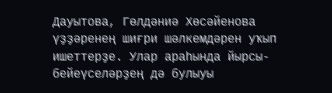Дауытова, Гөлдәниә Хөсәйенова үҙҙәренең шиғри шәлкемдәрен уҡып ишеттерҙе. Улар араһында йырсы-бейеүселәрҙең дә булыуы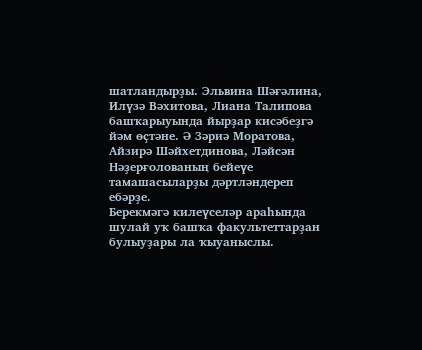шатландырҙы. Эльвина Шәғәлина, Илүзә Вәхитова, Лиана Талипова башҡарыуында йырҙар кисәбеҙгә йәм өҫтәне. Ә Зәриә Моратова, Айзирә Шәйхетдинова, Ләйсән Нәҙерғолованың бейеүе тамашасыларҙы дәртләндереп ебәрҙе.
Берекмәгә килеүселәр араһында шулай уҡ башҡа факультеттарҙан булыуҙары ла ҡыуаныслы.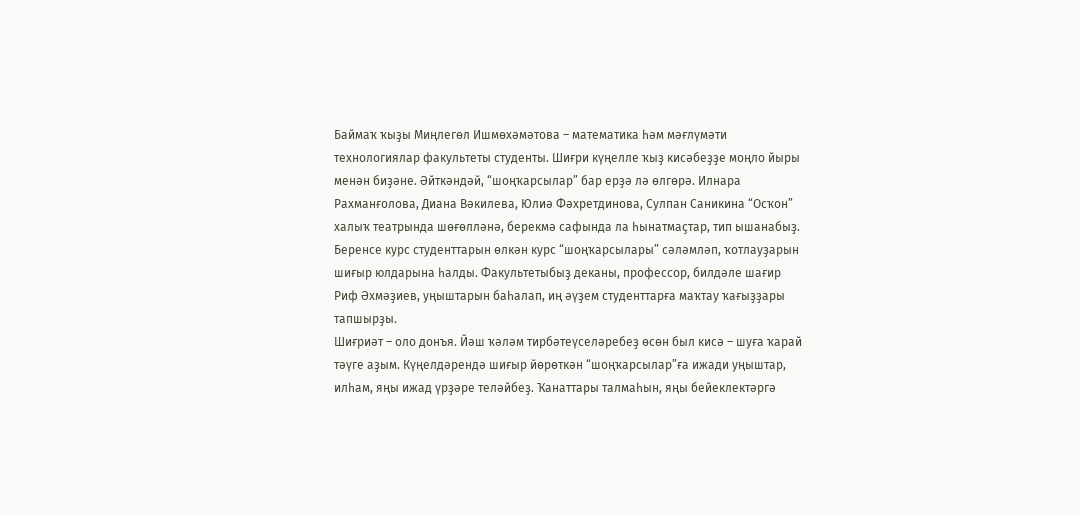Баймаҡ ҡыҙы Миңлегөл Ишмөхәмәтова – математика һәм мәғлүмәти технологиялар факультеты студенты. Шиғри күңелле ҡыҙ кисәбеҙҙе моңло йыры менән биҙәне. Әйткәндәй, “шоңҡарсылар” бар ерҙә лә өлгөрә. Илнара Рахманғолова, Диана Вәкилева, Юлиә Фәхретдинова, Сулпан Саникина “Осҡон” халыҡ театрында шөғөлләнә, берекмә сафында ла һынатмаҫтар, тип ышанабыҙ.
Беренсе курс студенттарын өлкән курс “шоңҡарсылары” сәләмләп, ҡотлауҙарын шиғыр юлдарына һалды. Факультетыбыҙ деканы, профессор, билдәле шағир Риф Әхмәҙиев, уңыштарын баһалап, иң әүҙем студенттарға маҡтау ҡағыҙҙары тапшырҙы.
Шиғриәт – оло донъя. Йәш ҡәләм тирбәтеүселәребеҙ өсөн был кисә – шуға ҡарай тәүге аҙым. Күңелдәрендә шиғыр йөрөткән “шоңҡарсылар”ға ижади уңыштар, илһам, яңы ижад үрҙәре теләйбеҙ. Ҡанаттары талмаһын, яңы бейеклектәргә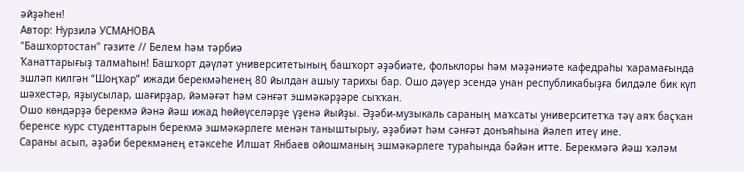әйҙәһен!
Автор: Нурзилә УСМАНОВА
"Башҡортостан" гәзите // Белем һәм тәрбиә
Ҡанаттарығыҙ талмаһын! Башҡорт дәүләт университетының башҡорт әҙәбиәте, фольклоры һәм мәҙәниәте кафедраһы ҡарамағында эшләп килгән “Шоңҡар” ижади берекмәһенең 80 йылдан ашыу тарихы бар. Ошо дәүер эсендә унан республикабыҙға билдәле бик күп шәхестәр, яҙыусылар, шағирҙар, йәмәғәт һәм сәнғәт эшмәкәрҙәре сыҡҡан.
Ошо көндәрҙә берекмә йәнә йәш ижад һөйөүселәрҙе үҙенә йыйҙы. Әҙәби-музыкаль сараның маҡсаты университетҡа тәү аяҡ баҫҡан беренсе курс студенттарын берекмә эшмәкәрлеге менән таныштырыу, әҙәбиәт һәм сәнғәт донъяһына йәлеп итеү ине.
Сараны асып, әҙәби берекмәнең етәксеһе Илшат Янбаев ойошманың эшмәкәрлеге тураһында бәйән итте. Берекмәгә йәш ҡәләм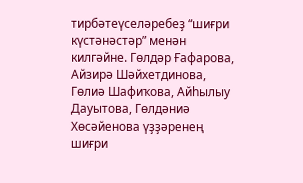тирбәтеүселәребеҙ “шиғри күстәнәстәр” менән килгәйне. Гөлдәр Ғафарова, Айзирә Шәйхетдинова, Гөлиә Шафиҡова, Айһылыу Дауытова, Гөлдәниә Хөсәйенова үҙҙәренең шиғри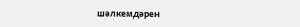шәлкемдәрен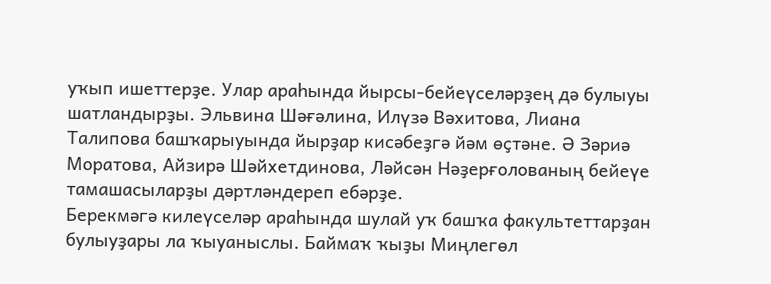уҡып ишеттерҙе. Улар араһында йырсы-бейеүселәрҙең дә булыуы шатландырҙы. Эльвина Шәғәлина, Илүзә Вәхитова, Лиана Талипова башҡарыуында йырҙар кисәбеҙгә йәм өҫтәне. Ә Зәриә Моратова, Айзирә Шәйхетдинова, Ләйсән Нәҙерғолованың бейеүе тамашасыларҙы дәртләндереп ебәрҙе.
Берекмәгә килеүселәр араһында шулай уҡ башҡа факультеттарҙан булыуҙары ла ҡыуаныслы. Баймаҡ ҡыҙы Миңлегөл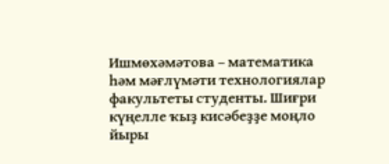Ишмөхәмәтова – математика һәм мәғлүмәти технологиялар факультеты студенты. Шиғри күңелле ҡыҙ кисәбеҙҙе моңло йыры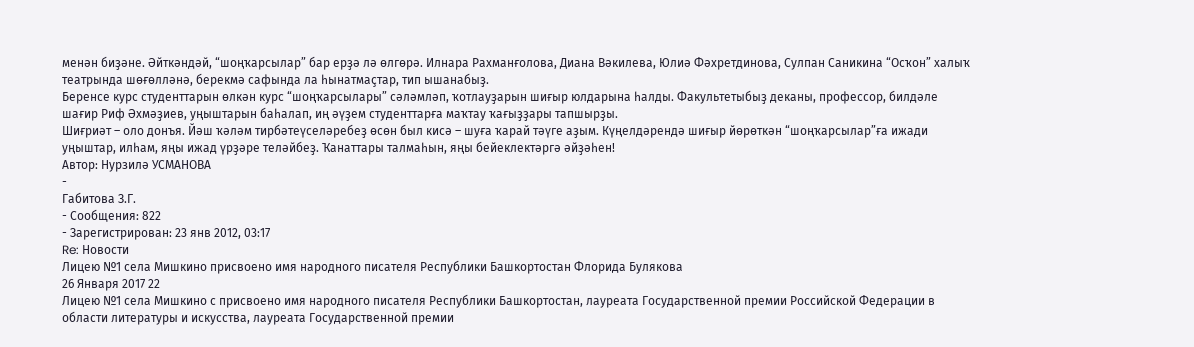менән биҙәне. Әйткәндәй, “шоңҡарсылар” бар ерҙә лә өлгөрә. Илнара Рахманғолова, Диана Вәкилева, Юлиә Фәхретдинова, Сулпан Саникина “Осҡон” халыҡ театрында шөғөлләнә, берекмә сафында ла һынатмаҫтар, тип ышанабыҙ.
Беренсе курс студенттарын өлкән курс “шоңҡарсылары” сәләмләп, ҡотлауҙарын шиғыр юлдарына һалды. Факультетыбыҙ деканы, профессор, билдәле шағир Риф Әхмәҙиев, уңыштарын баһалап, иң әүҙем студенттарға маҡтау ҡағыҙҙары тапшырҙы.
Шиғриәт – оло донъя. Йәш ҡәләм тирбәтеүселәребеҙ өсөн был кисә – шуға ҡарай тәүге аҙым. Күңелдәрендә шиғыр йөрөткән “шоңҡарсылар”ға ижади уңыштар, илһам, яңы ижад үрҙәре теләйбеҙ. Ҡанаттары талмаһын, яңы бейеклектәргә әйҙәһен!
Автор: Нурзилә УСМАНОВА
-
Габитова З.Г.
- Сообщения: 822
- Зарегистрирован: 23 янв 2012, 03:17
Re: Новости
Лицею №1 села Мишкино присвоено имя народного писателя Республики Башкортостан Флорида Булякова
26 Января 2017 22
Лицею №1 села Мишкино с присвоено имя народного писателя Республики Башкортостан, лауреата Государственной премии Российской Федерации в области литературы и искусства, лауреата Государственной премии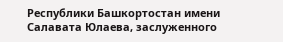Республики Башкортостан имени Салавата Юлаева, заслуженного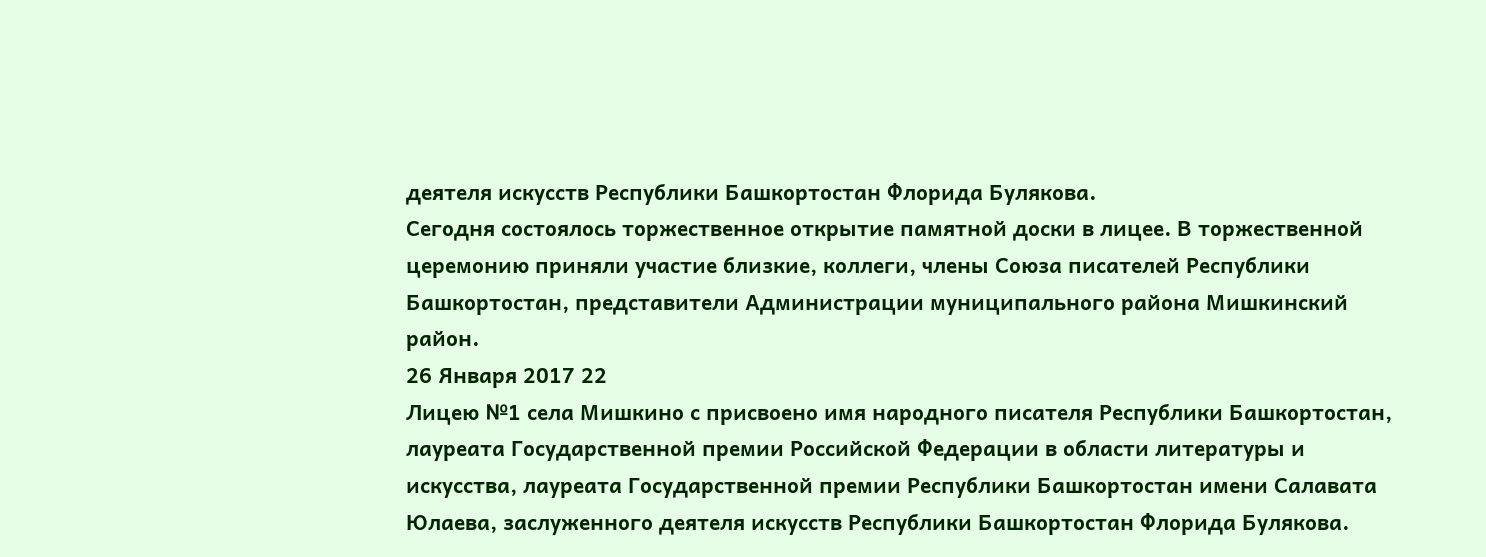деятеля искусств Республики Башкортостан Флорида Булякова.
Сегодня состоялось торжественное открытие памятной доски в лицее. В торжественной церемонию приняли участие близкие, коллеги, члены Союза писателей Республики Башкортостан, представители Администрации муниципального района Мишкинский район.
26 Января 2017 22
Лицею №1 села Мишкино с присвоено имя народного писателя Республики Башкортостан, лауреата Государственной премии Российской Федерации в области литературы и искусства, лауреата Государственной премии Республики Башкортостан имени Салавата Юлаева, заслуженного деятеля искусств Республики Башкортостан Флорида Булякова.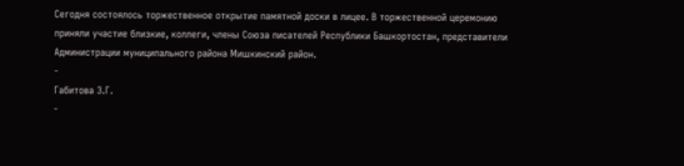Сегодня состоялось торжественное открытие памятной доски в лицее. В торжественной церемонию приняли участие близкие, коллеги, члены Союза писателей Республики Башкортостан, представители Администрации муниципального района Мишкинский район.
-
Габитова З.Г.
-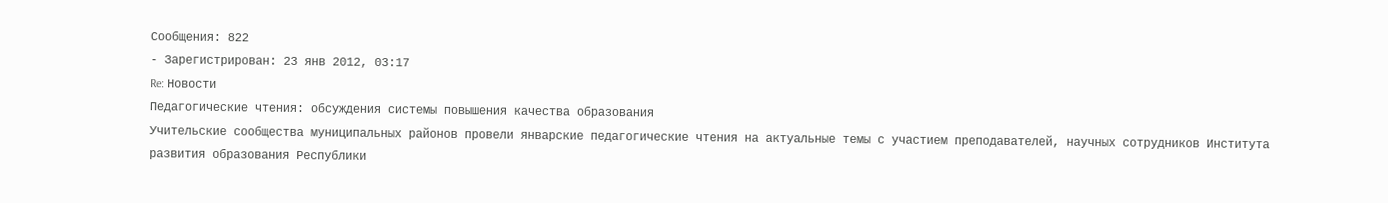Сообщения: 822
- Зарегистрирован: 23 янв 2012, 03:17
Re: Новости
Педагогические чтения: обсуждения системы повышения качества образования
Учительские сообщества муниципальных районов провели январские педагогические чтения на актуальные темы с участием преподавателей, научных сотрудников Института развития образования Республики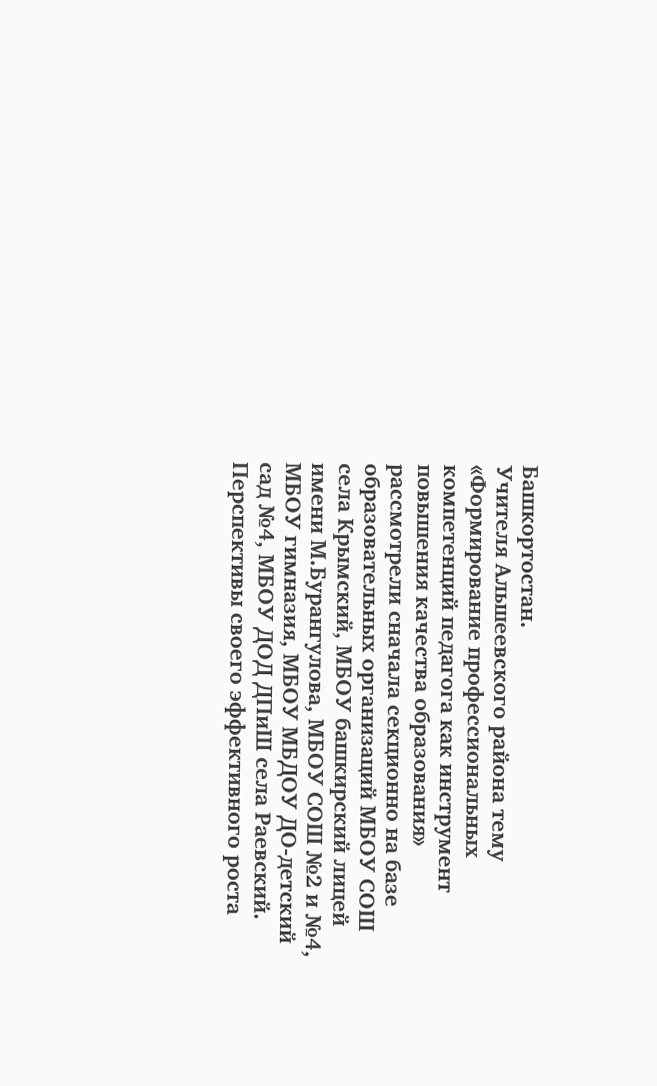Башкортостан.
Учителя Альшеевского района тему «Формирование профессиональных компетенций педагога как инструмент повышения качества образования» рассмотрели сначала секционно на базе образовательных организаций МБОУ СОШ села Крымский, МБОУ башкирский лицей имени М.Бурангулова, МБОУ СОШ №2 и №4, МБОУ гимназия, МБОУ МБДОУ ДО-детский сад №4, МБОУ ДОД ДПиШ села Раевский. Перспективы своего эффективного роста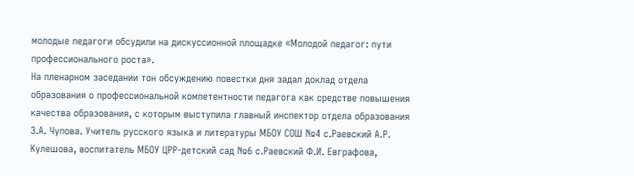молодые педагоги обсудили на дискуссионной площадке «Молодой педагог: пути профессионального роста».
На пленарном заседании тон обсуждению повестки дня задал доклад отдела образования о профессиональной компетентности педагога как средстве повышения качества образования, с которым выступила главный инспектор отдела образования З.А. Чупова. Учитель русского языка и литературы МБОУ СОШ №4 с.Раевский А.Р. Кулешова, воспитатель МБОУ ЦРР-детский сад №6 с.Раевский Ф.И. Евграфова,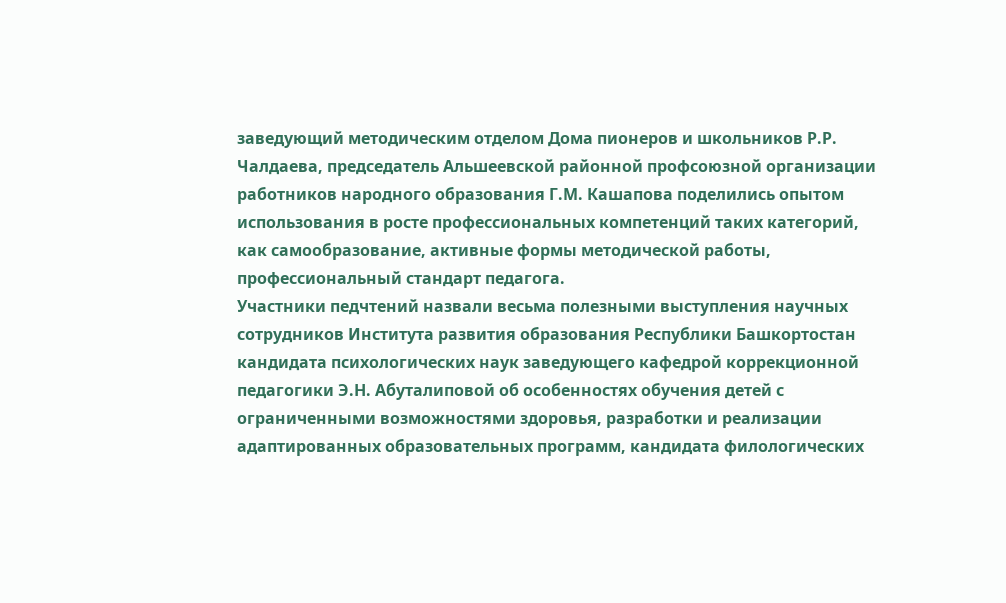заведующий методическим отделом Дома пионеров и школьников Р.Р. Чалдаева, председатель Альшеевской районной профсоюзной организации работников народного образования Г.М. Кашапова поделились опытом использования в росте профессиональных компетенций таких категорий, как самообразование, активные формы методической работы, профессиональный стандарт педагога.
Участники педчтений назвали весьма полезными выступления научных сотрудников Института развития образования Республики Башкортостан кандидата психологических наук заведующего кафедрой коррекционной педагогики Э.Н. Абуталиповой об особенностях обучения детей с ограниченными возможностями здоровья, разработки и реализации адаптированных образовательных программ, кандидата филологических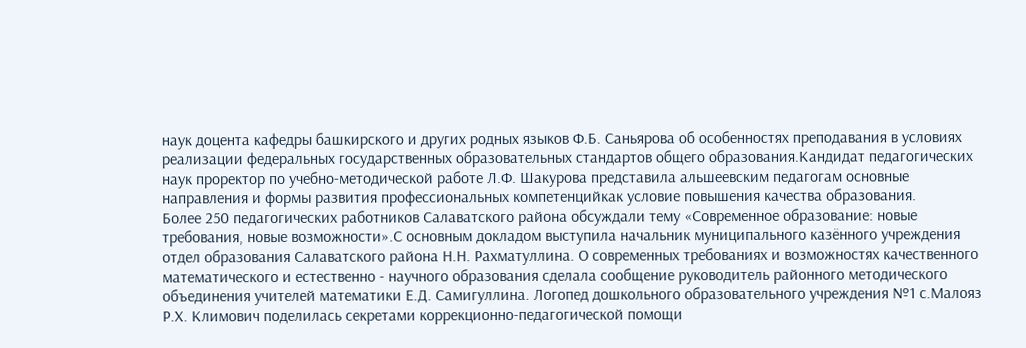наук доцента кафедры башкирского и других родных языков Ф.Б. Саньярова об особенностях преподавания в условиях реализации федеральных государственных образовательных стандартов общего образования.Кандидат педагогических наук проректор по учебно-методической работе Л.Ф. Шакурова представила альшеевским педагогам основные направления и формы развития профессиональных компетенцийкак условие повышения качества образования.
Более 250 педагогических работников Салаватского района обсуждали тему «Современное образование: новые требования, новые возможности».С основным докладом выступила начальник муниципального казённого учреждения отдел образования Салаватского района Н.Н. Рахматуллина. О современных требованиях и возможностях качественного математического и естественно - научного образования сделала сообщение руководитель районного методического объединения учителей математики Е.Д. Самигуллина. Логопед дошкольного образовательного учреждения №1 с.Малояз Р.Х. Климович поделилась секретами коррекционно-педагогической помощи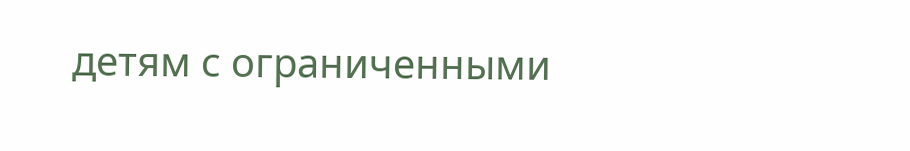детям с ограниченными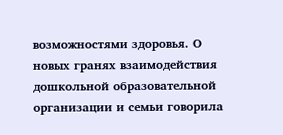возможностями здоровья. О новых гранях взаимодействия дошкольной образовательной организации и семьи говорила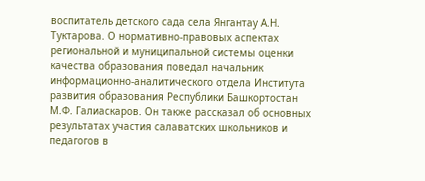воспитатель детского сада села Янгантау А.Н. Туктарова. О нормативно-правовых аспектах региональной и муниципальной системы оценки качества образования поведал начальник информационно-аналитического отдела Института развития образования Республики Башкортостан М.Ф. Галиаскаров. Он также рассказал об основных результатах участия салаватских школьников и педагогов в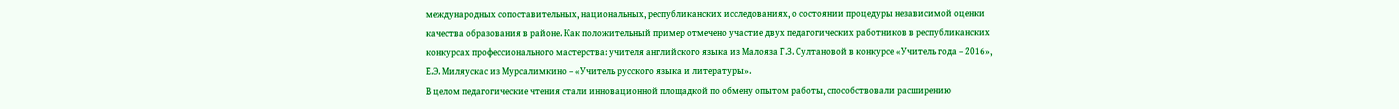международных сопоставительных, национальных, республиканских исследованиях, о состоянии процедуры независимой оценки качества образования в районе. Как положительный пример отмечено участие двух педагогических работников в республиканских конкурсах профессионального мастерства: учителя английского языка из Малояза Г.З. Султановой в конкурсе «Учитель года – 2016», Е.Э. Миляускас из Мурсалимкино – «Учитель русского языка и литературы».
В целом педагогические чтения стали инновационной площадкой по обмену опытом работы, способствовали расширению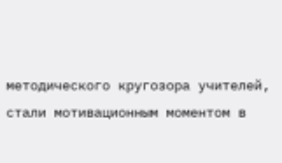методического кругозора учителей, стали мотивационным моментом в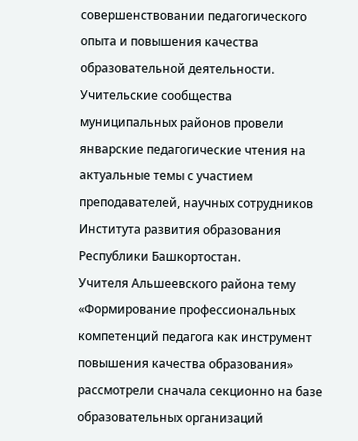совершенствовании педагогического опыта и повышения качества образовательной деятельности.
Учительские сообщества муниципальных районов провели январские педагогические чтения на актуальные темы с участием преподавателей, научных сотрудников Института развития образования Республики Башкортостан.
Учителя Альшеевского района тему «Формирование профессиональных компетенций педагога как инструмент повышения качества образования» рассмотрели сначала секционно на базе образовательных организаций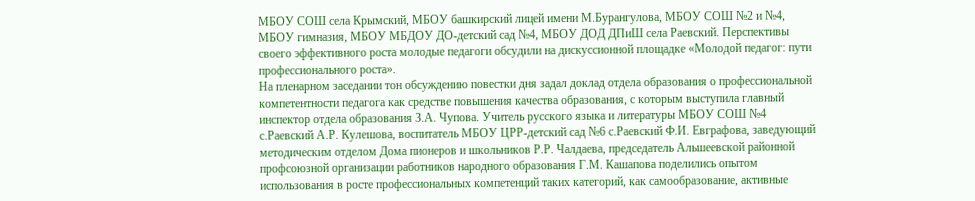МБОУ СОШ села Крымский, МБОУ башкирский лицей имени М.Бурангулова, МБОУ СОШ №2 и №4, МБОУ гимназия, МБОУ МБДОУ ДО-детский сад №4, МБОУ ДОД ДПиШ села Раевский. Перспективы своего эффективного роста молодые педагоги обсудили на дискуссионной площадке «Молодой педагог: пути профессионального роста».
На пленарном заседании тон обсуждению повестки дня задал доклад отдела образования о профессиональной компетентности педагога как средстве повышения качества образования, с которым выступила главный инспектор отдела образования З.А. Чупова. Учитель русского языка и литературы МБОУ СОШ №4 с.Раевский А.Р. Кулешова, воспитатель МБОУ ЦРР-детский сад №6 с.Раевский Ф.И. Евграфова, заведующий методическим отделом Дома пионеров и школьников Р.Р. Чалдаева, председатель Альшеевской районной профсоюзной организации работников народного образования Г.М. Кашапова поделились опытом использования в росте профессиональных компетенций таких категорий, как самообразование, активные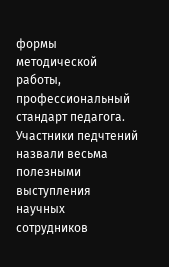формы методической работы, профессиональный стандарт педагога.
Участники педчтений назвали весьма полезными выступления научных сотрудников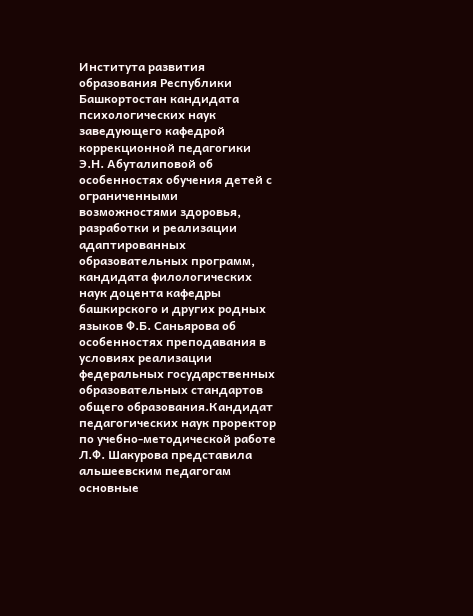Института развития образования Республики Башкортостан кандидата психологических наук заведующего кафедрой коррекционной педагогики Э.Н. Абуталиповой об особенностях обучения детей с ограниченными возможностями здоровья, разработки и реализации адаптированных образовательных программ, кандидата филологических наук доцента кафедры башкирского и других родных языков Ф.Б. Саньярова об особенностях преподавания в условиях реализации федеральных государственных образовательных стандартов общего образования.Кандидат педагогических наук проректор по учебно-методической работе Л.Ф. Шакурова представила альшеевским педагогам основные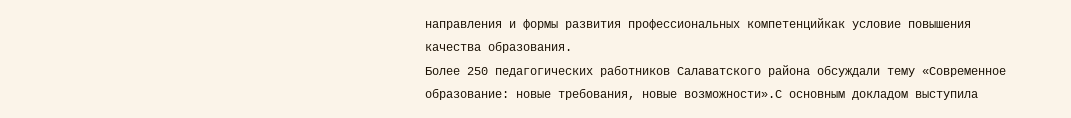направления и формы развития профессиональных компетенцийкак условие повышения качества образования.
Более 250 педагогических работников Салаватского района обсуждали тему «Современное образование: новые требования, новые возможности».С основным докладом выступила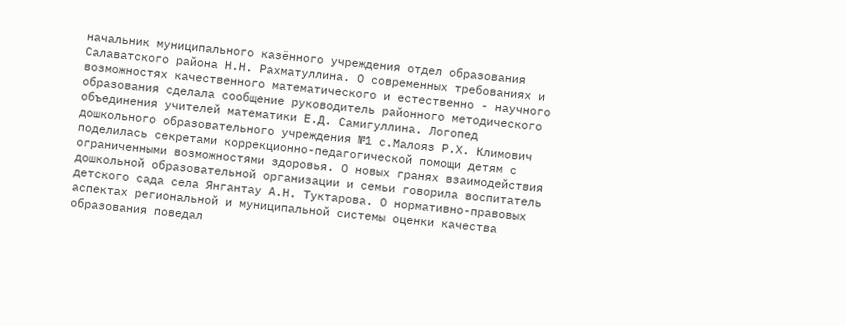начальник муниципального казённого учреждения отдел образования Салаватского района Н.Н. Рахматуллина. О современных требованиях и возможностях качественного математического и естественно - научного образования сделала сообщение руководитель районного методического объединения учителей математики Е.Д. Самигуллина. Логопед дошкольного образовательного учреждения №1 с.Малояз Р.Х. Климович поделилась секретами коррекционно-педагогической помощи детям с ограниченными возможностями здоровья. О новых гранях взаимодействия дошкольной образовательной организации и семьи говорила воспитатель детского сада села Янгантау А.Н. Туктарова. О нормативно-правовых аспектах региональной и муниципальной системы оценки качества образования поведал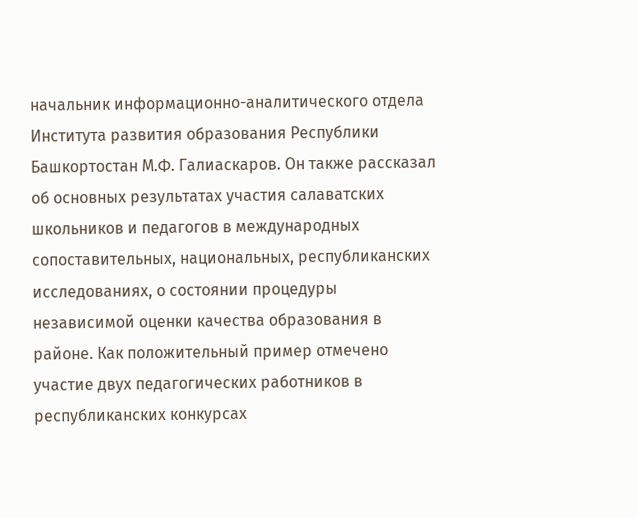начальник информационно-аналитического отдела Института развития образования Республики Башкортостан М.Ф. Галиаскаров. Он также рассказал об основных результатах участия салаватских школьников и педагогов в международных сопоставительных, национальных, республиканских исследованиях, о состоянии процедуры независимой оценки качества образования в районе. Как положительный пример отмечено участие двух педагогических работников в республиканских конкурсах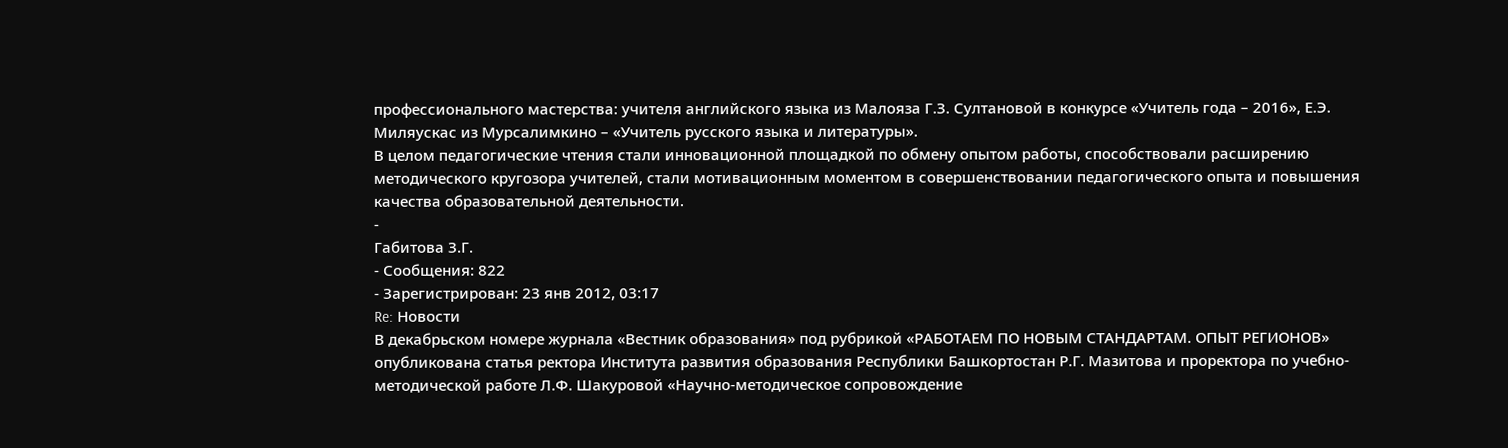профессионального мастерства: учителя английского языка из Малояза Г.З. Султановой в конкурсе «Учитель года – 2016», Е.Э. Миляускас из Мурсалимкино – «Учитель русского языка и литературы».
В целом педагогические чтения стали инновационной площадкой по обмену опытом работы, способствовали расширению методического кругозора учителей, стали мотивационным моментом в совершенствовании педагогического опыта и повышения качества образовательной деятельности.
-
Габитова З.Г.
- Сообщения: 822
- Зарегистрирован: 23 янв 2012, 03:17
Re: Новости
В декабрьском номере журнала «Вестник образования» под рубрикой «РАБОТАЕМ ПО НОВЫМ СТАНДАРТАМ. ОПЫТ РЕГИОНОВ» опубликована статья ректора Института развития образования Республики Башкортостан Р.Г. Мазитова и проректора по учебно-методической работе Л.Ф. Шакуровой «Научно-методическое сопровождение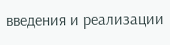введения и реализации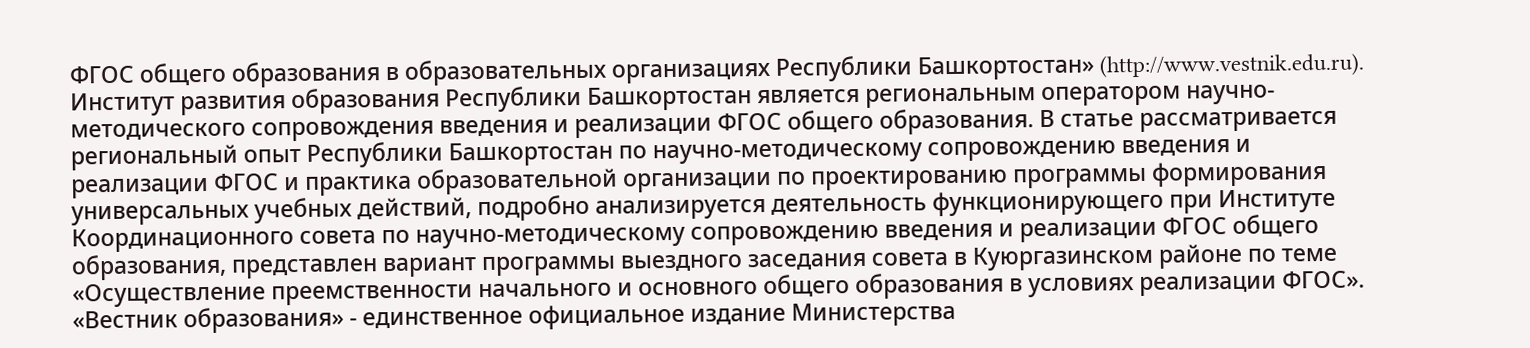ФГОС общего образования в образовательных организациях Республики Башкортостан» (http://www.vestnik.edu.ru).
Институт развития образования Республики Башкортостан является региональным оператором научно-методического сопровождения введения и реализации ФГОС общего образования. В статье рассматривается региональный опыт Республики Башкортостан по научно-методическому сопровождению введения и реализации ФГОС и практика образовательной организации по проектированию программы формирования универсальных учебных действий, подробно анализируется деятельность функционирующего при Институте Координационного совета по научно-методическому сопровождению введения и реализации ФГОС общего образования, представлен вариант программы выездного заседания совета в Куюргазинском районе по теме «Осуществление преемственности начального и основного общего образования в условиях реализации ФГОС».
«Вестник образования» - единственное официальное издание Министерства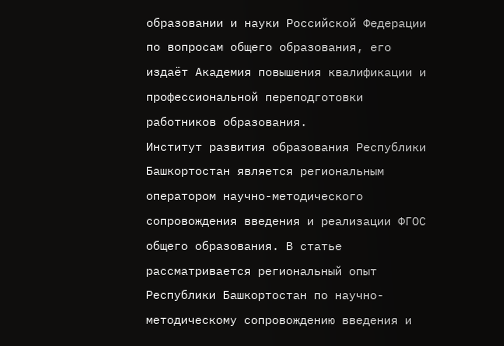образовании и науки Российской Федерации по вопросам общего образования, его издаёт Академия повышения квалификации и профессиональной переподготовки работников образования.
Институт развития образования Республики Башкортостан является региональным оператором научно-методического сопровождения введения и реализации ФГОС общего образования. В статье рассматривается региональный опыт Республики Башкортостан по научно-методическому сопровождению введения и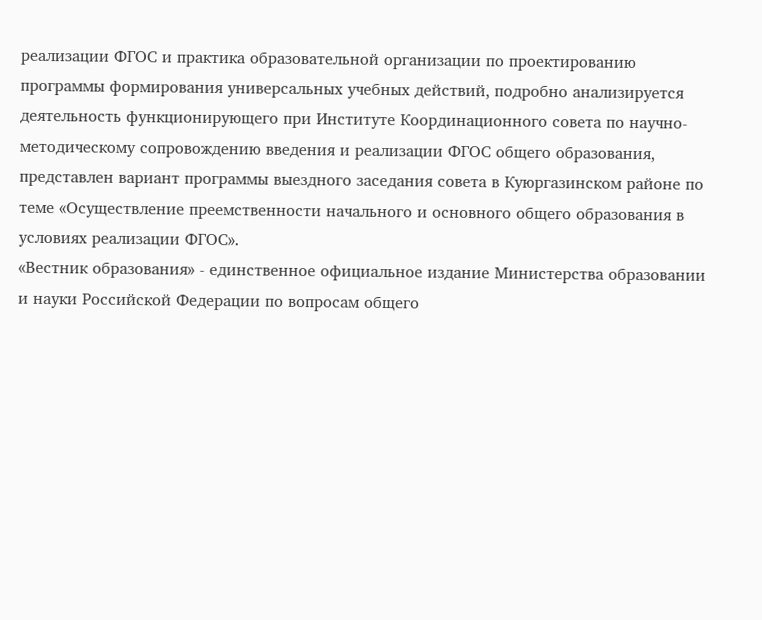реализации ФГОС и практика образовательной организации по проектированию программы формирования универсальных учебных действий, подробно анализируется деятельность функционирующего при Институте Координационного совета по научно-методическому сопровождению введения и реализации ФГОС общего образования, представлен вариант программы выездного заседания совета в Куюргазинском районе по теме «Осуществление преемственности начального и основного общего образования в условиях реализации ФГОС».
«Вестник образования» - единственное официальное издание Министерства образовании и науки Российской Федерации по вопросам общего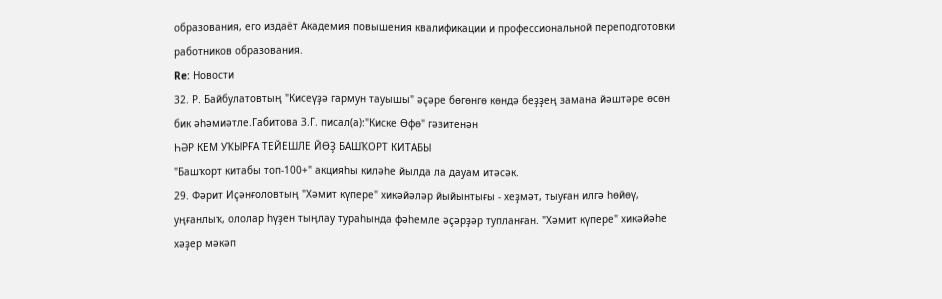образования, его издаёт Академия повышения квалификации и профессиональной переподготовки работников образования.
Re: Новости
32. Р. Байбулатовтың "Кисеүҙә гармун тауышы" әҫәре бөгөнгө көндә беҙҙең замана йәштәре өсөн бик әһәмиәтле.Габитова З.Г. писал(а):"Киске Өфө" гәзитенән
ҺӘР КЕМ УҠЫРҒА ТЕЙЕШЛЕ ЙӨҘ БАШҠОРТ КИТАБЫ
"Башҡорт китабы топ-100+" акцияһы киләһе йылда ла дауам итәсәк.
29. Фәрит Иҫәнғоловтың "Хәмит күпере" хикәйәләр йыйынтығы - хеҙмәт, тыуған илгә һөйөү, уңғанлыҡ, ололар һүҙен тыңлау тураһында фәһемле әҫәрҙәр тупланған. "Хәмит күпере" хикәйәһе хәҙер мәкәп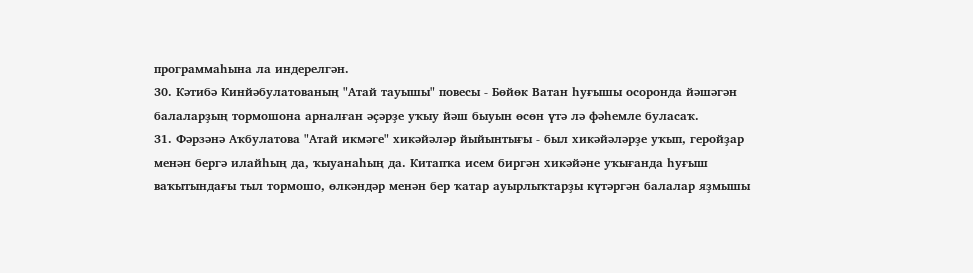программаһына ла индерелгән.
30. Кәтибә Кинйәбулатованың "Атай тауышы" повесы - Бөйөк Ватан һуғышы осоронда йәшәгән балаларҙың тормошона арналған әҫәрҙе уҡыу йәш быуын өсөн үтә лә фәһемле буласаҡ.
31. Фәрзәнә Аҡбулатова "Атай икмәге" хикәйәләр йыйынтығы - был хикәйәләрҙе уҡып, геройҙар менән бергә илайһың да, ҡыуанаһың да. Китапҡа исем биргән хикәйәне уҡығанда һуғыш ваҡытындағы тыл тормошо, өлкәндәр менән бер ҡатар ауырлыҡтарҙы күтәргән балалар яҙмышы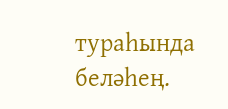тураһында беләһең.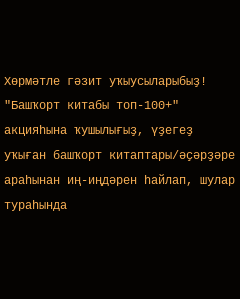Хөрмәтле гәзит уҡыусыларыбыҙ! "Башҡорт китабы топ-100+" акцияһына ҡушылығыҙ, үҙегеҙ уҡыған башҡорт китаптары/әҫәрҙәре араһынан иң-иңдәрен һайлап, шулар тураһында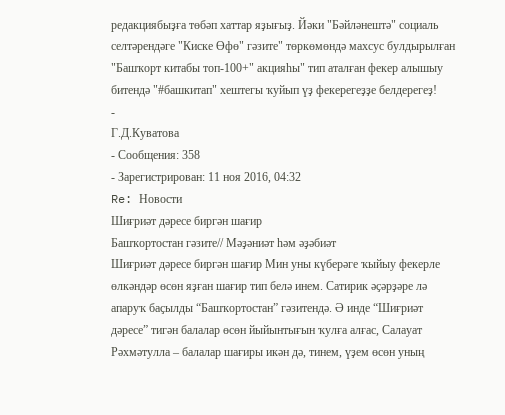редакциябыҙға төбәп хаттар яҙығыҙ. Йәки "Бәйләнештә" социаль селтәрендәге "Киске Өфө" гәзите" төркөмөндә махсус булдырылған "Башҡорт китабы топ-100+" акцияһы" тип аталған фекер алышыу битендә "#башкитап" хештегы ҡуйып үҙ фекерегеҙҙе белдерегеҙ!
-
Г.Д.Куватова
- Сообщения: 358
- Зарегистрирован: 11 ноя 2016, 04:32
Re: Новости
Шиғриәт дәресе биргән шағир
Башҡортостан гәзите// Мәҙәниәт һәм әҙәбиәт
Шиғриәт дәресе биргән шағир Мин уны күберәге ҡыйыу фекерле өлкәндәр өсөн яҙған шағир тип белә инем. Сатирик әҫәрҙәре лә апаруҡ баҫылды “Башҡортостан” гәзитендә. Ә инде “Шиғриәт дәресе” тигән балалар өсөн йыйынтығын ҡулға алғас, Салауат Рәхмәтулла – балалар шағиры икән дә, тинем, үҙем өсөн уның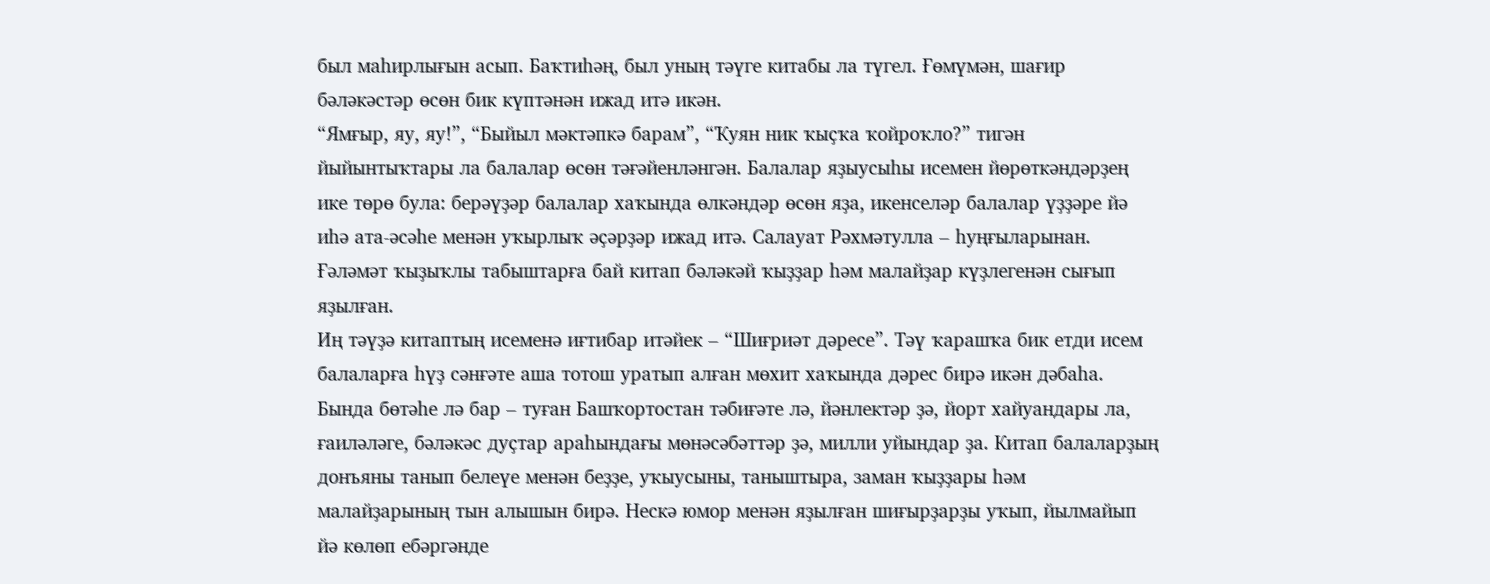был маһирлығын асып. Баҡтиһәң, был уның тәүге китабы ла түгел. Ғөмүмән, шағир бәләкәстәр өсөн бик күптәнән ижад итә икән.
“Ямғыр, яу, яу!”, “Быйыл мәктәпкә барам”, “Ҡуян ник ҡыҫҡа ҡойроҡло?” тигән йыйынтыҡтары ла балалар өсөн тәғәйенләнгән. Балалар яҙыусыһы исемен йөрөткәндәрҙең ике төрө була: берәүҙәр балалар хаҡында өлкәндәр өсөн яҙа, икенселәр балалар үҙҙәре йә иһә ата-әсәһе менән уҡырлыҡ әҫәрҙәр ижад итә. Салауат Рәхмәтулла – һуңғыларынан. Ғәләмәт ҡыҙыҡлы табыштарға бай китап бәләкәй ҡыҙҙар һәм малайҙар күҙлегенән сығып яҙылған.
Иң тәүҙә китаптың исеменә иғтибар итәйек – “Шиғриәт дәресе”. Тәү ҡарашҡа бик етди исем балаларға һүҙ сәнғәте аша тотош уратып алған мөхит хаҡында дәрес бирә икән дәбаһа. Бында бөтәһе лә бар – туған Башҡортостан тәбиғәте лә, йәнлектәр ҙә, йорт хайуандары ла, ғаиләләге, бәләкәс дуҫтар араһындағы мөнәсәбәттәр ҙә, милли уйындар ҙа. Китап балаларҙың донъяны танып белеүе менән беҙҙе, уҡыусыны, таныштыра, заман ҡыҙҙары һәм малайҙарының тын алышын бирә. Нескә юмор менән яҙылған шиғырҙарҙы уҡып, йылмайып йә көлөп ебәргәнде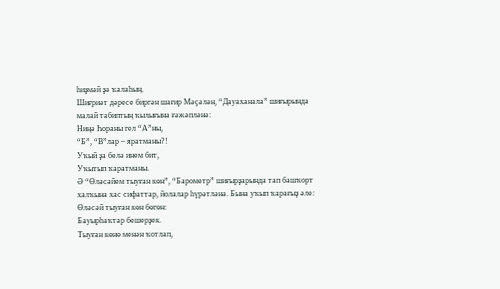һиҙмәй ҙә ҡалаһың.
Шиғриәт дәресе биргән шағир Мәҫәлән, “Дауаханала” шиғырында малай табиптың ҡылығына ғәжәпләнә:
Ниңә Һораны гел “А”ны,
“Б”, “В”лар – яратманы?!
Уҡый ҙа белә инем бит,
Уҡытып ҡаратманы.
Ә “Өләсәйем тыуған көн”, “Барометр” шиғырҙарында тап башҡорт халҡына хас сифаттар, йолалар һүрәтләнә. Бына уҡып ҡарағыҙ әле:
Өләсәй тыуған көн бөгөн:
Бауырһаҡтар бешерҙек.
Тыуған көнө менән ҡотлап,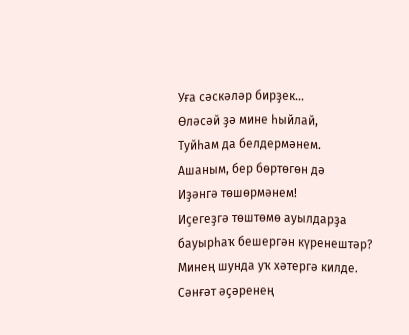Уға сәскәләр бирҙек...
Өләсәй ҙә мине һыйлай,
Туйһам да белдермәнем.
Ашаным, бер бөртөгөн дә
Иҙәнгә төшөрмәнем!
Иҫегеҙгә төштөмө ауылдарҙа бауырһаҡ бешергән күренештәр? Минең шунда уҡ хәтергә килде. Сәнғәт әҫәренең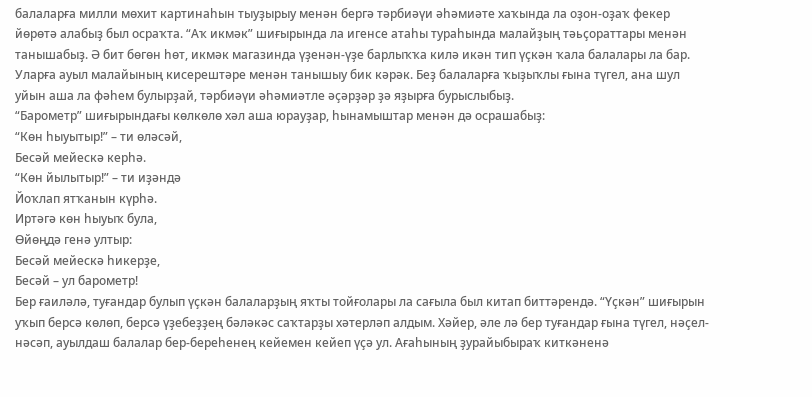балаларға милли мөхит картинаһын тыуҙырыу менән бергә тәрбиәүи әһәмиәте хаҡында ла оҙон-оҙаҡ фекер йөрөтә алабыҙ был осраҡта. “Аҡ икмәк” шиғырында ла игенсе атаһы тураһында малайҙың тәьҫораттары менән танышабыҙ. Ә бит бөгөн һөт, икмәк магазинда үҙенән-үҙе барлыҡҡа килә икән тип үҫкән ҡала балалары ла бар. Уларға ауыл малайының кисерештәре менән танышыу бик кәрәк. Беҙ балаларға ҡыҙыҡлы ғына түгел, ана шул уйын аша ла фәһем булырҙай, тәрбиәүи әһәмиәтле әҫәрҙәр ҙә яҙырға бурыслыбыҙ.
“Барометр” шиғырындағы көлкөлө хәл аша юрауҙар, һынамыштар менән дә осрашабыҙ:
“Көн һыуытыр!” – ти өләсәй,
Бесәй мейескә керһә.
“Көн йылытыр!” – ти иҙәндә
Йоҡлап ятҡанын күрһә.
Иртәгә көн һыуыҡ була,
Өйөңдә генә ултыр:
Бесәй мейескә һикерҙе,
Бесәй – ул барометр!
Бер ғаиләлә, туғандар булып үҫкән балаларҙың яҡты тойғолары ла сағыла был китап биттәрендә. “Үҫкән” шиғырын уҡып берсә көлөп, берсә үҙебеҙҙең бәләкәс саҡтарҙы хәтерләп алдым. Хәйер, әле лә бер туғандар ғына түгел, нәҫел-нәсәп, ауылдаш балалар бер-береһенең кейемен кейеп үҫә ул. Ағаһының ҙурайыбыраҡ киткәненә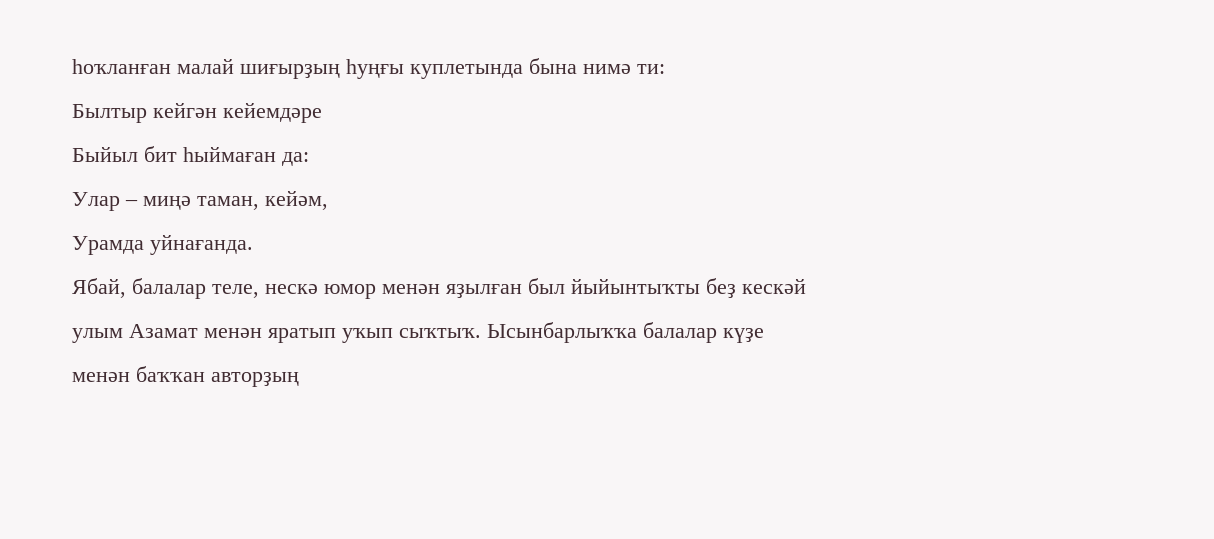һоҡланған малай шиғырҙың һуңғы куплетында бына нимә ти:
Былтыр кейгән кейемдәре
Быйыл бит һыймаған да:
Улар – миңә таман, кейәм,
Урамда уйнағанда.
Ябай, балалар теле, нескә юмор менән яҙылған был йыйынтыҡты беҙ кескәй улым Азамат менән яратып уҡып сыҡтыҡ. Ысынбарлыҡҡа балалар күҙе менән баҡҡан авторҙың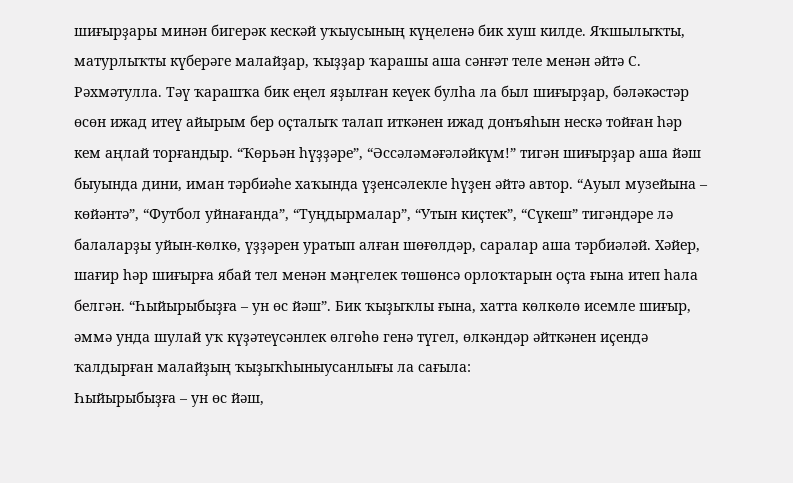шиғырҙары минән бигерәк кескәй уҡыусының күңеленә бик хуш килде. Яҡшылыҡты, матурлыҡты күберәге малайҙар, ҡыҙҙар ҡарашы аша сәнғәт теле менән әйтә С. Рәхмәтулла. Тәү ҡарашҡа бик еңел яҙылған кеүек булһа ла был шиғырҙар, бәләкәстәр өсөн ижад итеү айырым бер оҫталыҡ талап иткәнен ижад донъяһын нескә тойған һәр кем аңлай торғандыр. “Ҡөрьән һүҙҙәре”, “Әссәләмәғәләйкүм!” тигән шиғырҙар аша йәш быуында дини, иман тәрбиәһе хаҡында үҙенсәлекле һүҙен әйтә автор. “Ауыл музейына – көйәнтә”, “Футбол уйнағанда”, “Туңдырмалар”, “Утын киҫтек”, “Сүкеш” тигәндәре лә балаларҙы уйын-көлкө, үҙҙәрен уратып алған шөғөлдәр, саралар аша тәрбиәләй. Хәйер, шағир һәр шиғырға ябай тел менән мәңгелек төшөнсә орлоҡтарын оҫта ғына итеп һала белгән. “Һыйырыбыҙға – ун өс йәш”. Бик ҡыҙыҡлы ғына, хатта көлкөлө исемле шиғыр, әммә унда шулай уҡ күҙәтеүсәнлек өлгөһө генә түгел, өлкәндәр әйткәнен иҫендә ҡалдырған малайҙың ҡыҙыҡһыныусанлығы ла сағыла:
Һыйырыбыҙға – ун өс йәш,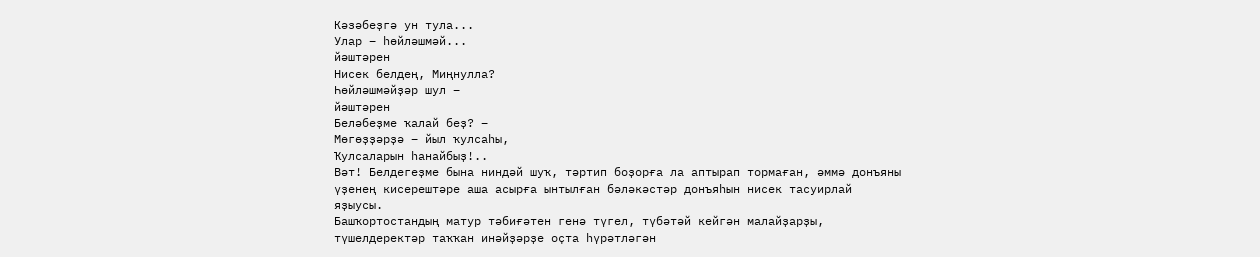Кәзәбеҙгә ун тула...
Улар – һөйләшмәй...
йәштәрен
Нисек белдең, Миңнулла?
Һөйләшмәйҙәр шул –
йәштәрен
Беләбеҙме ҡалай беҙ? –
Мөгөҙҙәрҙә – йыл ҡулсаһы,
Ҡулсаларын һанайбыҙ!..
Вәт! Белдегеҙме бына ниндәй шуҡ, тәртип боҙорға ла аптырап тормаған, әммә донъяны үҙенең кисерештәре аша асырға ынтылған бәләкәстәр донъяһын нисек тасуирлай яҙыусы.
Башҡортостандың матур тәбиғәтен генә түгел, түбәтәй кейгән малайҙарҙы, түшелдеректәр таҡҡан инәйҙәрҙе оҫта һүрәтләгән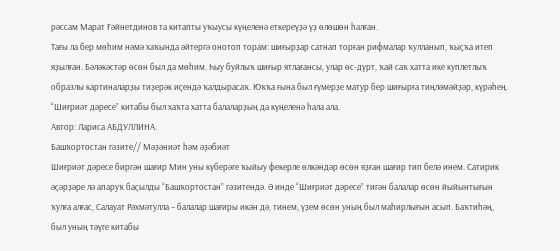рәссам Марат Ғәйнетдинов та китапты уҡыусы күңеленә еткереүҙә үҙ өлөшөн һалған.
Тағы ла бер мөһим нәмә хаҡында әйтергә онотоп торам: шиғырҙар сатнап торған рифмалар ҡулланып, ҡыҫҡа итеп яҙылған. Бәләкәстәр өсөн был да мөһим. Һыу буйлыҡ шиғыр ятлағансы, улар өс-дүрт, ҡай саҡ хатта ике куплетлыҡ образлы картиналарҙы тиҙерәк иҫендә ҡалдырасаҡ. Юҡҡа ғына был ғүмерҙе матур бер шиғырға тиңләмәйҙәр, күрәһең. “Шиғриәт дәресе” китабы был хаҡта хатта балаларҙың да күңеленә һала ала.
Автор: Лариса АБДУЛЛИНА.
Башҡортостан гәзите// Мәҙәниәт һәм әҙәбиәт
Шиғриәт дәресе биргән шағир Мин уны күберәге ҡыйыу фекерле өлкәндәр өсөн яҙған шағир тип белә инем. Сатирик әҫәрҙәре лә апаруҡ баҫылды “Башҡортостан” гәзитендә. Ә инде “Шиғриәт дәресе” тигән балалар өсөн йыйынтығын ҡулға алғас, Салауат Рәхмәтулла – балалар шағиры икән дә, тинем, үҙем өсөн уның был маһирлығын асып. Баҡтиһәң, был уның тәүге китабы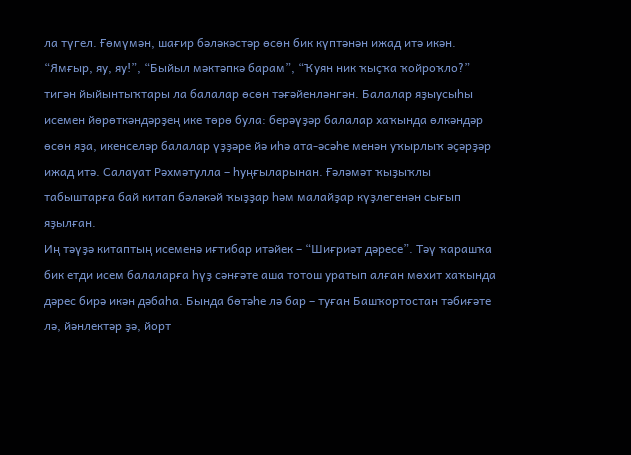ла түгел. Ғөмүмән, шағир бәләкәстәр өсөн бик күптәнән ижад итә икән.
“Ямғыр, яу, яу!”, “Быйыл мәктәпкә барам”, “Ҡуян ник ҡыҫҡа ҡойроҡло?” тигән йыйынтыҡтары ла балалар өсөн тәғәйенләнгән. Балалар яҙыусыһы исемен йөрөткәндәрҙең ике төрө була: берәүҙәр балалар хаҡында өлкәндәр өсөн яҙа, икенселәр балалар үҙҙәре йә иһә ата-әсәһе менән уҡырлыҡ әҫәрҙәр ижад итә. Салауат Рәхмәтулла – һуңғыларынан. Ғәләмәт ҡыҙыҡлы табыштарға бай китап бәләкәй ҡыҙҙар һәм малайҙар күҙлегенән сығып яҙылған.
Иң тәүҙә китаптың исеменә иғтибар итәйек – “Шиғриәт дәресе”. Тәү ҡарашҡа бик етди исем балаларға һүҙ сәнғәте аша тотош уратып алған мөхит хаҡында дәрес бирә икән дәбаһа. Бында бөтәһе лә бар – туған Башҡортостан тәбиғәте лә, йәнлектәр ҙә, йорт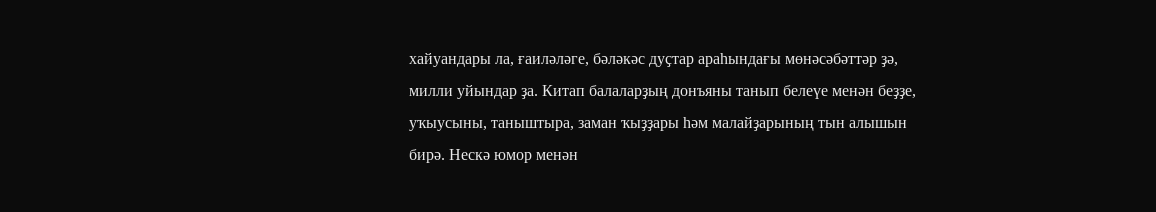хайуандары ла, ғаиләләге, бәләкәс дуҫтар араһындағы мөнәсәбәттәр ҙә, милли уйындар ҙа. Китап балаларҙың донъяны танып белеүе менән беҙҙе, уҡыусыны, таныштыра, заман ҡыҙҙары һәм малайҙарының тын алышын бирә. Нескә юмор менән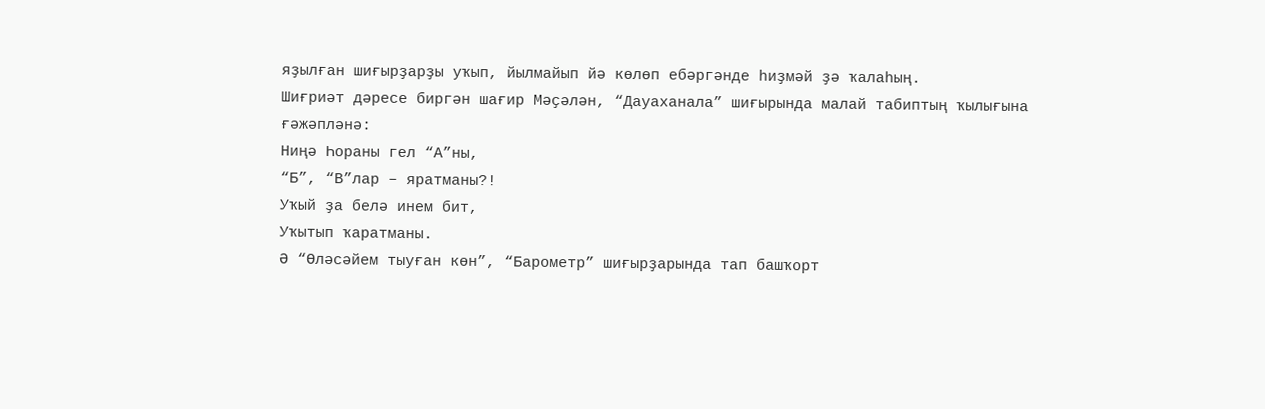яҙылған шиғырҙарҙы уҡып, йылмайып йә көлөп ебәргәнде һиҙмәй ҙә ҡалаһың.
Шиғриәт дәресе биргән шағир Мәҫәлән, “Дауаханала” шиғырында малай табиптың ҡылығына ғәжәпләнә:
Ниңә Һораны гел “А”ны,
“Б”, “В”лар – яратманы?!
Уҡый ҙа белә инем бит,
Уҡытып ҡаратманы.
Ә “Өләсәйем тыуған көн”, “Барометр” шиғырҙарында тап башҡорт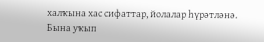халҡына хас сифаттар, йолалар һүрәтләнә. Бына уҡып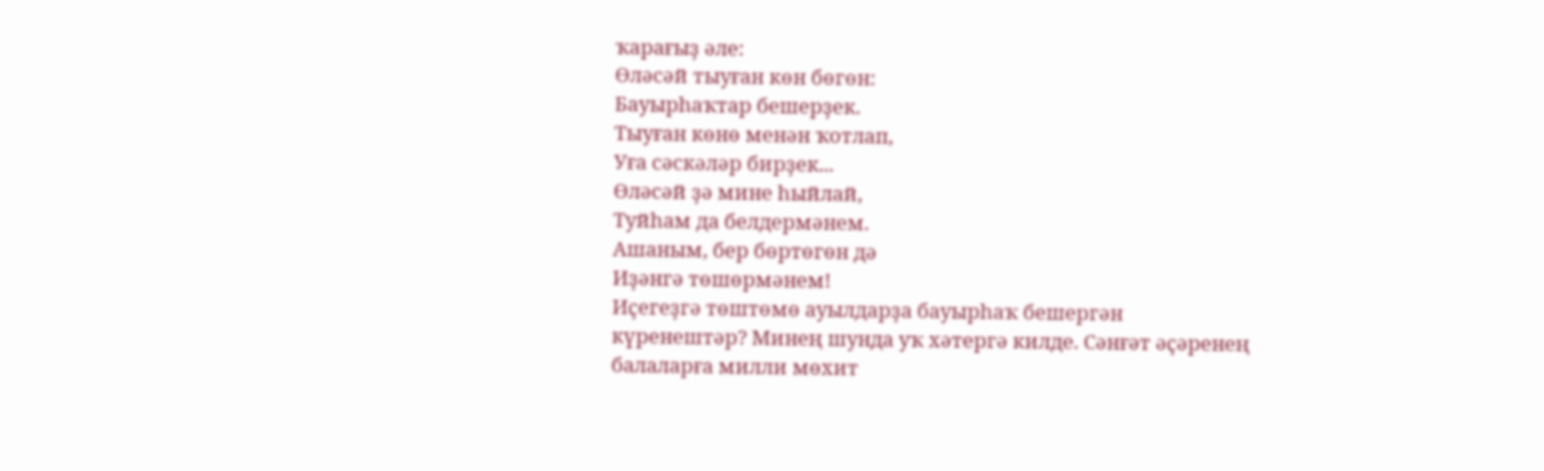ҡарағыҙ әле:
Өләсәй тыуған көн бөгөн:
Бауырһаҡтар бешерҙек.
Тыуған көнө менән ҡотлап,
Уға сәскәләр бирҙек...
Өләсәй ҙә мине һыйлай,
Туйһам да белдермәнем.
Ашаным, бер бөртөгөн дә
Иҙәнгә төшөрмәнем!
Иҫегеҙгә төштөмө ауылдарҙа бауырһаҡ бешергән күренештәр? Минең шунда уҡ хәтергә килде. Сәнғәт әҫәренең балаларға милли мөхит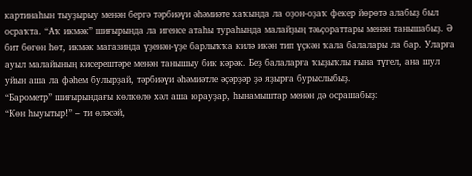картинаһын тыуҙырыу менән бергә тәрбиәүи әһәмиәте хаҡында ла оҙон-оҙаҡ фекер йөрөтә алабыҙ был осраҡта. “Аҡ икмәк” шиғырында ла игенсе атаһы тураһында малайҙың тәьҫораттары менән танышабыҙ. Ә бит бөгөн һөт, икмәк магазинда үҙенән-үҙе барлыҡҡа килә икән тип үҫкән ҡала балалары ла бар. Уларға ауыл малайының кисерештәре менән танышыу бик кәрәк. Беҙ балаларға ҡыҙыҡлы ғына түгел, ана шул уйын аша ла фәһем булырҙай, тәрбиәүи әһәмиәтле әҫәрҙәр ҙә яҙырға бурыслыбыҙ.
“Барометр” шиғырындағы көлкөлө хәл аша юрауҙар, һынамыштар менән дә осрашабыҙ:
“Көн һыуытыр!” – ти өләсәй,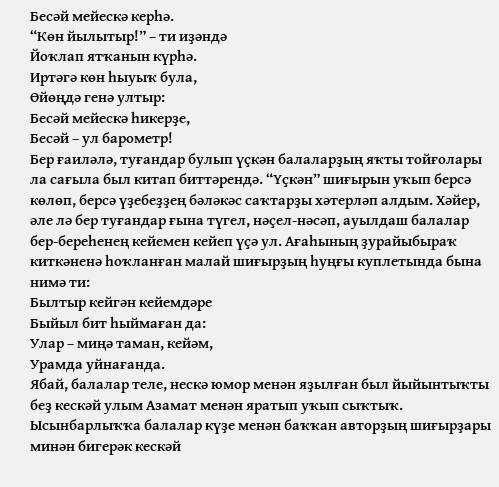Бесәй мейескә керһә.
“Көн йылытыр!” – ти иҙәндә
Йоҡлап ятҡанын күрһә.
Иртәгә көн һыуыҡ була,
Өйөңдә генә ултыр:
Бесәй мейескә һикерҙе,
Бесәй – ул барометр!
Бер ғаиләлә, туғандар булып үҫкән балаларҙың яҡты тойғолары ла сағыла был китап биттәрендә. “Үҫкән” шиғырын уҡып берсә көлөп, берсә үҙебеҙҙең бәләкәс саҡтарҙы хәтерләп алдым. Хәйер, әле лә бер туғандар ғына түгел, нәҫел-нәсәп, ауылдаш балалар бер-береһенең кейемен кейеп үҫә ул. Ағаһының ҙурайыбыраҡ киткәненә һоҡланған малай шиғырҙың һуңғы куплетында бына нимә ти:
Былтыр кейгән кейемдәре
Быйыл бит һыймаған да:
Улар – миңә таман, кейәм,
Урамда уйнағанда.
Ябай, балалар теле, нескә юмор менән яҙылған был йыйынтыҡты беҙ кескәй улым Азамат менән яратып уҡып сыҡтыҡ. Ысынбарлыҡҡа балалар күҙе менән баҡҡан авторҙың шиғырҙары минән бигерәк кескәй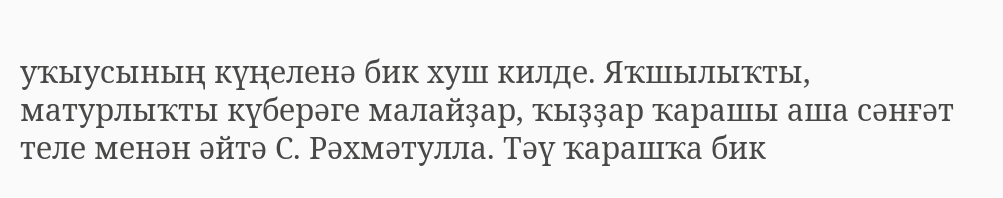уҡыусының күңеленә бик хуш килде. Яҡшылыҡты, матурлыҡты күберәге малайҙар, ҡыҙҙар ҡарашы аша сәнғәт теле менән әйтә С. Рәхмәтулла. Тәү ҡарашҡа бик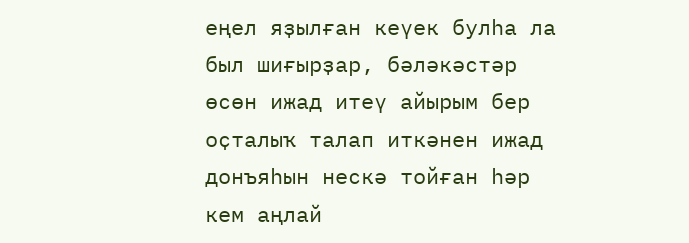еңел яҙылған кеүек булһа ла был шиғырҙар, бәләкәстәр өсөн ижад итеү айырым бер оҫталыҡ талап иткәнен ижад донъяһын нескә тойған һәр кем аңлай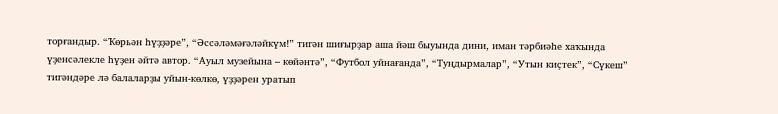торғандыр. “Ҡөрьән һүҙҙәре”, “Әссәләмәғәләйкүм!” тигән шиғырҙар аша йәш быуында дини, иман тәрбиәһе хаҡында үҙенсәлекле һүҙен әйтә автор. “Ауыл музейына – көйәнтә”, “Футбол уйнағанда”, “Туңдырмалар”, “Утын киҫтек”, “Сүкеш” тигәндәре лә балаларҙы уйын-көлкө, үҙҙәрен уратып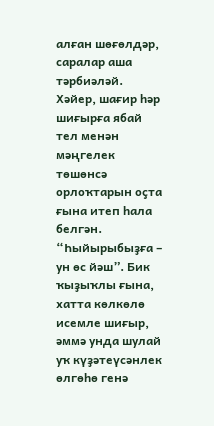алған шөғөлдәр, саралар аша тәрбиәләй. Хәйер, шағир һәр шиғырға ябай тел менән мәңгелек төшөнсә орлоҡтарын оҫта ғына итеп һала белгән. “Һыйырыбыҙға – ун өс йәш”. Бик ҡыҙыҡлы ғына, хатта көлкөлө исемле шиғыр, әммә унда шулай уҡ күҙәтеүсәнлек өлгөһө генә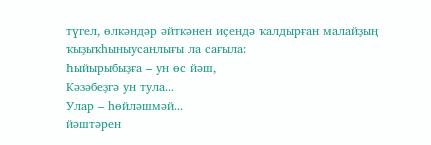түгел, өлкәндәр әйткәнен иҫендә ҡалдырған малайҙың ҡыҙыҡһыныусанлығы ла сағыла:
Һыйырыбыҙға – ун өс йәш,
Кәзәбеҙгә ун тула...
Улар – һөйләшмәй...
йәштәрен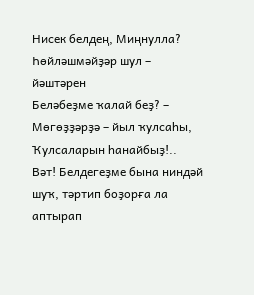Нисек белдең, Миңнулла?
Һөйләшмәйҙәр шул –
йәштәрен
Беләбеҙме ҡалай беҙ? –
Мөгөҙҙәрҙә – йыл ҡулсаһы,
Ҡулсаларын һанайбыҙ!..
Вәт! Белдегеҙме бына ниндәй шуҡ, тәртип боҙорға ла аптырап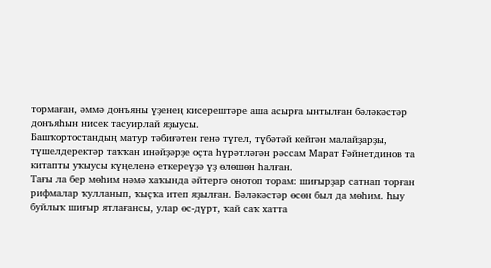тормаған, әммә донъяны үҙенең кисерештәре аша асырға ынтылған бәләкәстәр донъяһын нисек тасуирлай яҙыусы.
Башҡортостандың матур тәбиғәтен генә түгел, түбәтәй кейгән малайҙарҙы, түшелдеректәр таҡҡан инәйҙәрҙе оҫта һүрәтләгән рәссам Марат Ғәйнетдинов та китапты уҡыусы күңеленә еткереүҙә үҙ өлөшөн һалған.
Тағы ла бер мөһим нәмә хаҡында әйтергә онотоп торам: шиғырҙар сатнап торған рифмалар ҡулланып, ҡыҫҡа итеп яҙылған. Бәләкәстәр өсөн был да мөһим. Һыу буйлыҡ шиғыр ятлағансы, улар өс-дүрт, ҡай саҡ хатта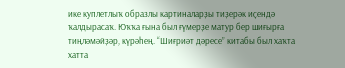ике куплетлыҡ образлы картиналарҙы тиҙерәк иҫендә ҡалдырасаҡ. Юҡҡа ғына был ғүмерҙе матур бер шиғырға тиңләмәйҙәр, күрәһең. “Шиғриәт дәресе” китабы был хаҡта хатта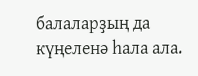балаларҙың да күңеленә һала ала.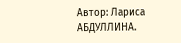Автор: Лариса АБДУЛЛИНА.